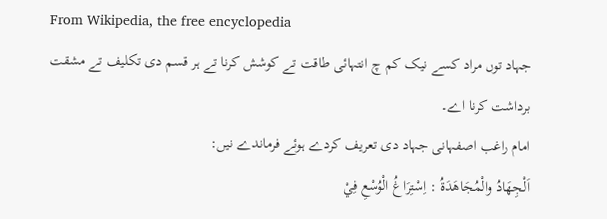From Wikipedia, the free encyclopedia
جہاد توں مراد کسے نیک کم چ انتہائی طاقت تے کوشش کرنا تے ہر قسم دی تکلیف تے مشقت برداشت کرنا اے۔
امام راغب اصفہانی جہاد دی تعریف کردے ہوئے فرماندے نیں:
اَلْجِهَادُ والْمُجَاهَدَةُ : اِسْتِرَاغُ الْوُسْعِ فِيْ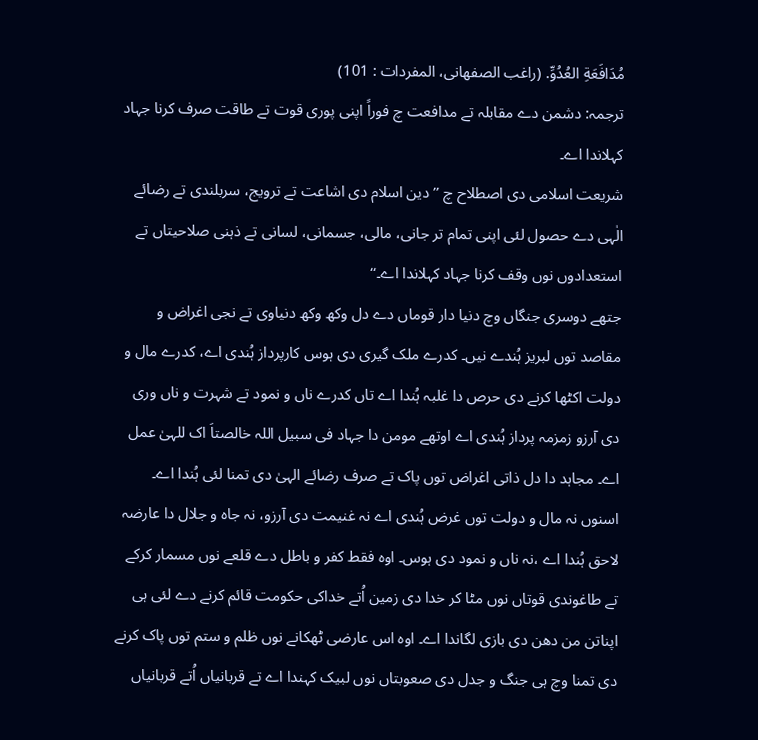مُدَافَعَةِ العُدُوِّ. (راغب الصفهانی، المفردات : 101)
ترجمہ: دشمن دے مقابلہ تے مدافعت چ فوراً اپنی پوری قوت تے طاقت صرف کرنا جہاد کہلاندا اے۔
شریعت اسلامی دی اصطلاح چ ’’دین اسلام دی اشاعت تے ترویج، سربلندی تے رضائے الٰہی دے حصول لئی اپنی تمام تر جانی، مالی، جسمانی، لسانی تے ذہنی صلاحیتاں تے استعدادوں نوں وقف کرنا جہاد کہلاندا اے۔‘‘
جتھے دوسری جنگاں وچ دنیا دار قوماں دے دل وکھ وکھ دنیاوی تے نجی اغراض و مقاصد توں لبریز ہُندے نيں۔ کدرے ملک گیری دی ہوس کارپرداز ہُندی اے، کدرے مال و دولت اکٹھا کرنے دی حرص دا غلبہ ہُندا اے تاں کدرے ناں و نمود تے شہرت و ناں وری دی آرزو زمزمہ پرداز ہُندی اے اوتھے مومن دا جہاد فی سبیل اللہ خالصتاَ اک للہیٰ عمل اے۔ مجاہد دا دل ذاتی اغراض توں پاک تے صرف رضائے الہیٰ دی تمنا لئی ہُندا اے۔ اسنوں نہ مال و دولت توں غرض ہُندی اے نہ غنیمت دی آرزو، نہ جاہ و جلال دا عارضہ لاحق ہُندا اے ،نہ ناں و نمود دی ہوس۔ اوہ فقط کفر و باطل دے قلعے نوں مسمار کرکے تے طاغوندی قوتاں نوں مٹا کر خدا دی زمین اُتے خداکی حکومت قائم کرنے دے لئی ہی اپناتن من دھن دی بازی لگاندا اے۔ اوہ اس عارضی ٹھکانے نوں ظلم و ستم توں پاک کرنے دی تمنا وچ ہی جنگ و جدل دی صعوبتاں نوں لبیک کہندا اے تے قربانیاں اُتے قربانیاں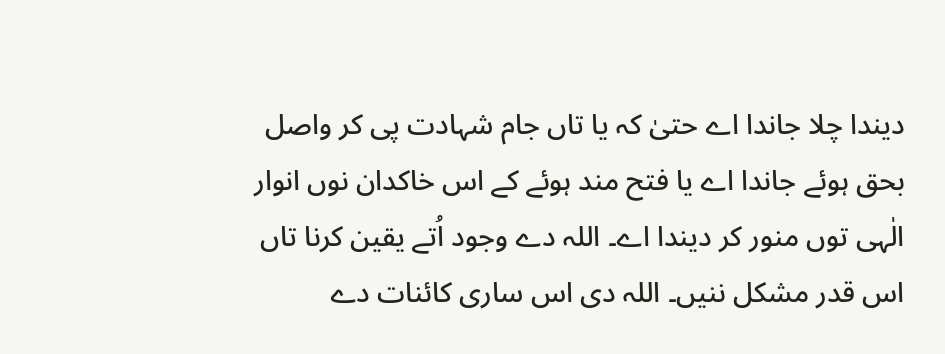دیندا چلا جاندا اے حتیٰ کہ یا تاں جام شہادت پی کر واصل بحق ہوئے جاندا اے یا فتح مند ہوئے کے اس خاکدان نوں انوار الٰہی توں منور کر دیندا اے۔ اللہ دے وجود اُتے یقین کرنا تاں اس قدر مشکل ننيں۔ اللہ دی اس ساری کائنات دے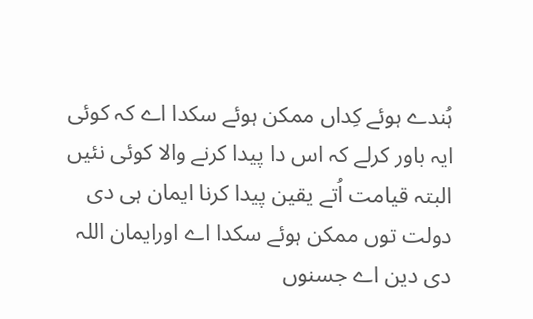ہُندے ہوئے کِداں ممکن ہوئے سکدا اے کہ کوئی ایہ باور کرلے کہ اس دا پیدا کرنے والا کوئی نئيں البتہ قیامت اُتے یقین پیدا کرنا ایمان ہی دی دولت توں ممکن ہوئے سکدا اے اورایمان اللہ دی دین اے جسنوں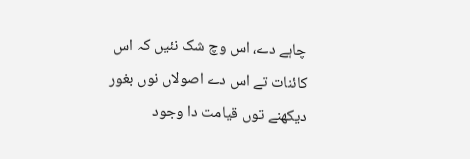چاہے دے، اس وچ شک نئيں کہ اس کائنات تے اس دے اصولاں نوں بغور دیکھنے توں قیامت دا وجود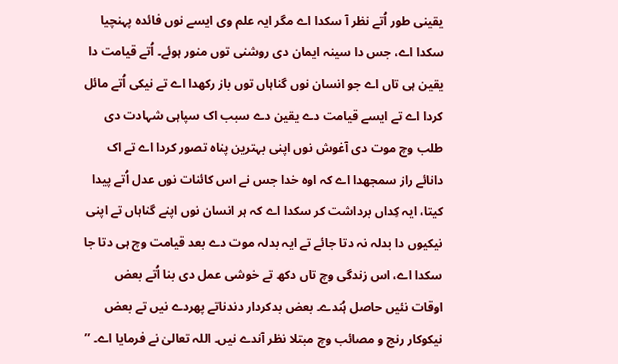یقینی طور اُتے نظر آ سکدا اے مگر ایہ علم وی ايسے نوں فائدہ پہنچیا سکدا اے، جس دا سینہ ایمان دی روشنی توں منور ہوئے۔ اُتے قیامت دا یقین ہی تاں اے جو انسان نوں گناہاں توں باز رکھدا اے تے نیکی اُتے مائل کردا اے تے ايسے قیامت دے یقین دے سبب اک سپاہی شہادت دی طلب وچ موت دی آغوش نوں اپنی بہترین پناہ تصور کردا اے تے اک دانائے راز سمجھدا اے کہ اوہ خدا جس نے اس کائنات نوں عدل اُتے پیدا کيتا، ایہ کِداں برداشت کر سکدا اے کہ ہر انسان نوں اپنے گناہاں تے اپنی نیکیوں دا بدلہ نہ دتا جائے تے ایہ بدلہ موت دے بعد قیامت وچ ہی دتا جا سکدا اے، اس زندگی وچ تاں دکھ تے خوشی عمل دی بنا اُتے بعض اوقات نئيں حاصل ہُندے۔ بعض بدکردار دندناتے پھردے نيں تے بعض نیکوکار رنج و مصائب وچ مبتلا نظر آندے نيں۔ اللہ تعالیٰ نے فرمایا اے۔ ’’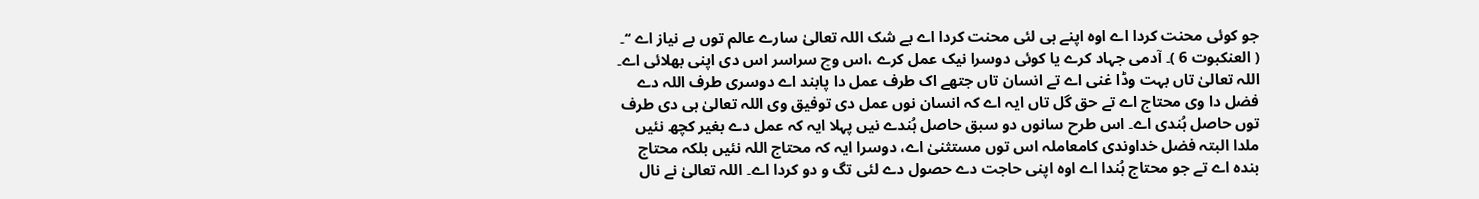جو کوئی محنت کردا اے اوہ اپنے ہی لئی محنت کردا اے بے شک اللہ تعالیٰ سارے عالم توں بے نیاز اے ‘‘۔ ( العنکبوت 6 )۔ آدمی جہاد کرے یا کوئی دوسرا نیک عمل کرے ،اس وچ سراسر اس دی اپنی بھلائی اے۔ اللہ تعالیٰ تاں بہت وڈا غنی اے تے انسان تاں جتھے اک طرف عمل دا پابند اے دوسری طرف اللہ دے فضل دا وی محتاج اے تے حق گل تاں ایہ اے کہ انسان نوں عمل دی توفیق وی اللہ تعالیٰ ہی دی طرف توں حاصل ہُندی اے۔ اس طرح سانوں دو سبق حاصل ہُندے نيں پہلا ایہ کہ عمل دے بغیر کچھ نئيں ملدا البتہ فضل خداوندی کامعاملہ اس توں مستثنیٰ اے، دوسرا ایہ کہ محتاج اللہ نئيں بلکہ محتاج بندہ اے تے جو محتاج ہُندا اے اوہ اپنی حاجت دے حصول دے لئی تگ و دو کردا اے۔ اللہ تعالیٰ نے نال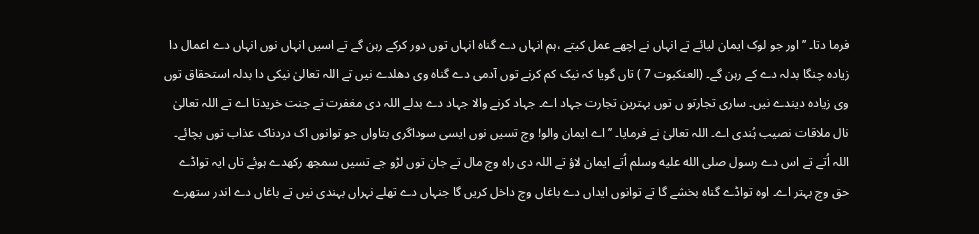فرما دتا۔ ’’اور جو لوک ایمان لیائے تے انہاں نے اچھے عمل کیتے ،ہم انہاں دے گناہ انہاں توں دور کرکے رہن گے تے اسيں انہاں نوں انہاں دے اعمال دا زیادہ چنگا بدلہ دے کے رہن گے۔ (العنکبوت 7 ) تاں گویا کہ نیک کم کرنے توں آدمی دے گناہ وی دھلدے نيں تے اللہ تعالیٰ نیکی دا بدلہ استحقاق توں وی زیادہ دیندے نيں۔ ساری تجارتو ں توں بہترین تجارت جہاد اے۔ جہاد کرنے والا جہاد دے بدلے اللہ دی مغفرت تے جنت خریدتا اے تے اللہ تعالیٰ نال ملاقات نصیب ہُندی اے۔ اللہ تعالیٰ نے فرمایا۔ ’’اے ایمان والو! وچ تسيں نوں ایسی سوداگری بتاواں جو توانوں اک دردناک عذاب توں بچائے۔ اللہ اُتے تے اس دے رسول صلى الله عليه وسلم اُتے ایمان لاؤ تے اللہ دی راہ وچ مال تے جان توں لڑو جے تسيں سمجھ رکھدے ہوئے تاں ایہ تواڈے حق وچ بہتر اے۔ اوہ تواڈے گناہ بخشے گا تے توانوں ایداں دے باغاں وچ داخل کريں گا جنہاں دے تھلے نہراں بہندی نيں تے باغاں دے اندر ستھرے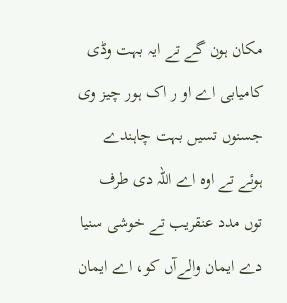مکان ہون گے تے ایہ بہت وڈی کامیابی اے او ر اک ہور چیز وی جسنوں تسيں بہت چاہندے ہوئے تے اوہ اے اللہ دی طرف توں مدد عنقریب تے خوشی سنیا دے ایمان والےآں کو، اے ایمان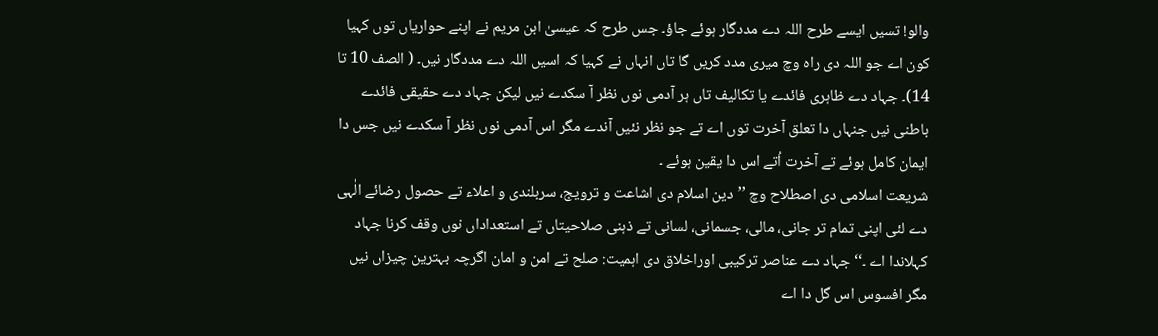والو! تسيں ايسے طرح اللہ دے مددگار ہوئے جاؤ۔ جس طرح کہ عیسیٰ ابن مریم نے اپنے حواریاں توں کہیا کون اے جو اللہ دی راہ وچ میری مدد کريں گا تاں انہاں نے کہیا کہ اسيں اللہ دے مددگار نيں۔ ( الصف 10 تا 14)۔ جہاد دے ظاہری فائدے یا تکالیف تاں ہر آدمی نوں نظر آ سکدے نيں لیکن جہاد دے حقیقی فائدے باطنی نيں جنہاں دا تعلق آخرت توں اے تے جو نظر نئيں آندے مگر اس آدمی نوں نظر آ سکدے نيں جس دا ایمان کامل ہوئے تے آخرت اُتے اس دا یقین ہوئے ۔
شریعت اسلامی دی اصطلاح وچ ’’دین اسلام دی اشاعت و ترویج، سربلندی و اعلاء تے حصول رضائے الٰہی دے لئی اپنی تمام تر جانی، مالی، جسمانی، لسانی تے ذہنی صلاحیتاں تے استعداداں نوں وقف کرنا جہاد کہلاندا اے ۔‘‘جہاد دے عناصر ترکیبی اوراخلاق دی اہمیت: صلح تے امن و امان اگرچہ بہترین چیزاں نيں مگر افسوس اس گل دا اے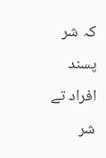کہ شر پسند افراد تے شر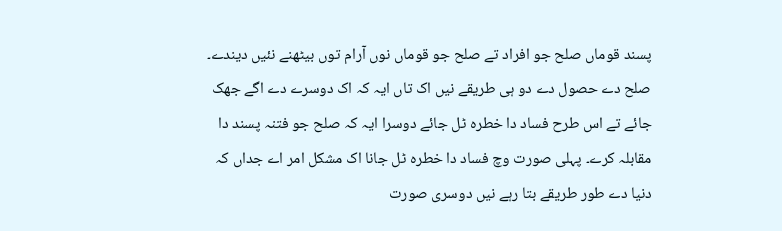پسند قوماں صلح جو افراد تے صلح جو قوماں نوں آرام توں بیٹھنے نئيں دیندے۔ صلح دے حصول دے دو ہی طریقے نيں اک تاں ایہ کہ اک دوسرے دے اگے جھک جائے تے اس طرح فساد دا خطرہ ٹل جائے دوسرا ایہ کہ صلح جو فتنہ پسند دا مقابلہ کرے۔ پہلی صورت وچ فساد دا خطرہ ٹل جانا اک مشکل امر اے جداں کہ دنیا دے طور طریقے بتا رہے نيں دوسری صورت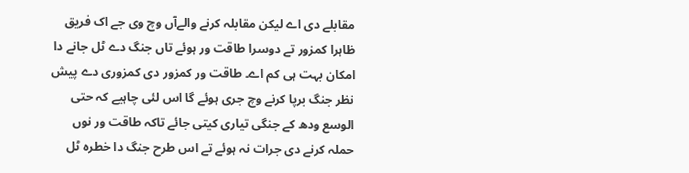مقابلے دی اے لیکن مقابلہ کرنے والےآں وچ وی جے اک فریق ظاہرا کمزور تے دوسرا طاقت ور ہوئے تاں جنگ دے ٹل جانے دا امکان بہت ہی کم اے۔ طاقت ور کمزور دی کمزوری دے پیش نظر جنگ برپا کرنے وچ جری ہوئے گا اس لئی چاہیے کہ حتی الوسع ودھ کے جنگی تیاری کيتی جائے تاکہ طاقت ور نوں حملہ کرنے دی جرات نہ ہوئے تے اس طرح جنگ دا خطرہ ٹل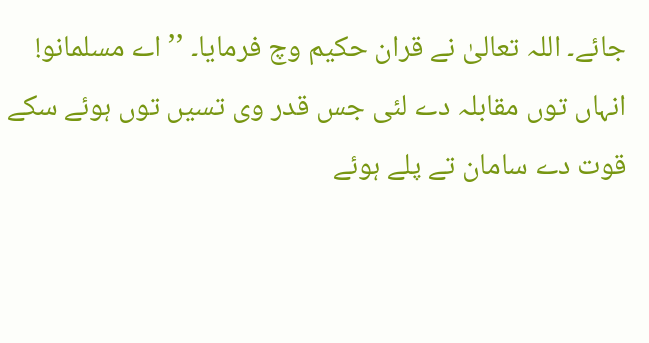جائے۔ اللہ تعالیٰ نے قران حکیم وچ فرمایا۔ ’’ اے مسلمانو! انہاں توں مقابلہ دے لئی جس قدر وی تسيں توں ہوئے سکے قوت دے سامان تے پلے ہوئے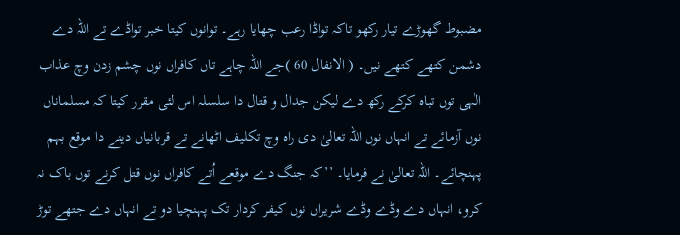مضبوط گھوڑے تیار رکھو تاکہ تواڈا رعب چھایا رہے۔ توانوں کيتا خبر تواڈے تے اللہ دے دشمن کتھے کتھے نيں۔ ( الانفال 60 )جے اللہ چاہے تاں کافراں نوں چشم زدن وچ عذاب الٰہی توں تباہ کرکے رکھ دے لیکن جدال و قتال دا سلسلہ اس لئی مقرر کيتا کہ مسلماناں نوں آزمائے تے انہاں نوں اللہ تعالیٰ دی راہ وچ تکلیف اٹھانے تے قربانیاں دینے دا موقع بہم پہنچائے۔ اللہ تعالیٰ نے فرمایا۔ ’’کہ جنگ دے موقعے اُتے کافراں نوں قتل کرنے توں باک نہ کرو، انہاں دے وڈے وڈے شریراں نوں کیفر کردار تک پہنچیا دو تے انہاں دے جتھے توڑ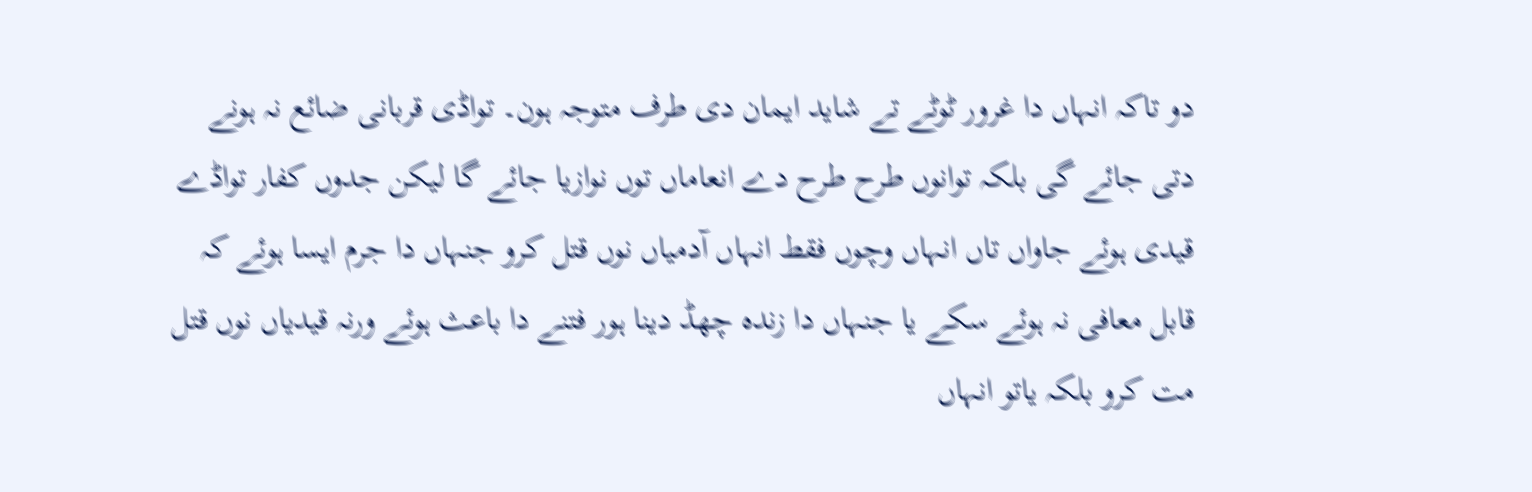دو تاکہ انہاں دا غرور ٹوٹے تے شاید ایمان دی طرف متوجہ ہون۔ تواڈی قربانی ضائع نہ ہونے دتی جائے گی بلکہ توانوں طرح طرح دے انعاماں توں نوازیا جائے گا لیکن جدوں کفار تواڈے قیدی ہوئے جاواں تاں انہاں وچوں فقط انہاں آدمیاں نوں قتل کرو جنہاں دا جرم ایسا ہوئے کہ قابل معافی نہ ہوئے سکے یا جنہاں دا زندہ چھڈ دینا ہور فتنے دا باعث ہوئے ورنہ قیدیاں نوں قتل مت کرو بلکہ یاتو انہاں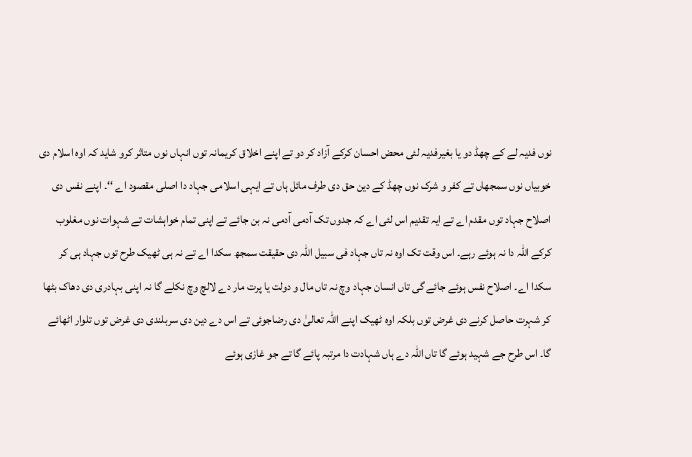نوں فدیہ لے کے چھڈ دو یا بغیرفدیہ لئی محض احسان کرکے آزاد کر دو تے اپنے اخلاق کریمانہ توں انہاں نوں متاثر کرو شاید کہ اوہ اسلام دی خوبیاں نوں سمجھاں تے کفر و شرک نوں چھڈ کے دین حق دی طرف مائل ہاں تے ایہی اسلامی جہاد دا اصلی مقصود اے ‘‘۔ اپنے نفس دی اصلاح جہاد توں مقدم اے تے ایہ تقدیم اس لئی اے کہ جدوں تک آدمی آدمی نہ بن جائے تے اپنی تمام خواہشات تے شہوات نوں مغلوب کرکے اللہ دا نہ ہوئے رہے۔ اس وقت تک اوہ نہ تاں جہاد فی سبیل اللہ دی حقیقت سمجھ سکدا اے تے نہ ہی ٹھیک طرح توں جہاد ہی کر سکدا اے۔ اصلاح نفس ہوئے جائے گی تاں انسان جہاد وچ نہ تاں مال و دولت یا پرت مار دے لالچ وچ نکلے گا نہ اپنی بہادری دی دھاک بٹھا کر شہرت حاصل کرنے دی غرض توں بلکہ اوہ ٹھیک اپنے اللہ تعالیٰ دی رضاجوئی تے اس دے دین دی سربلندی دی غرض توں تلوار اٹھائے گا۔ اس طرح جے شہید ہوئے گا تاں اللہ دے ہاں شہادت دا مرتبہ پائے گا تے جو غازی ہوئے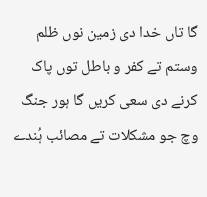گا تاں خدا دی زمین نوں ظلم وستم تے کفر و باطل توں پاک کرنے دی سعی کريں گا ہور جنگ وچ جو مشکلات تے مصائب ہُندے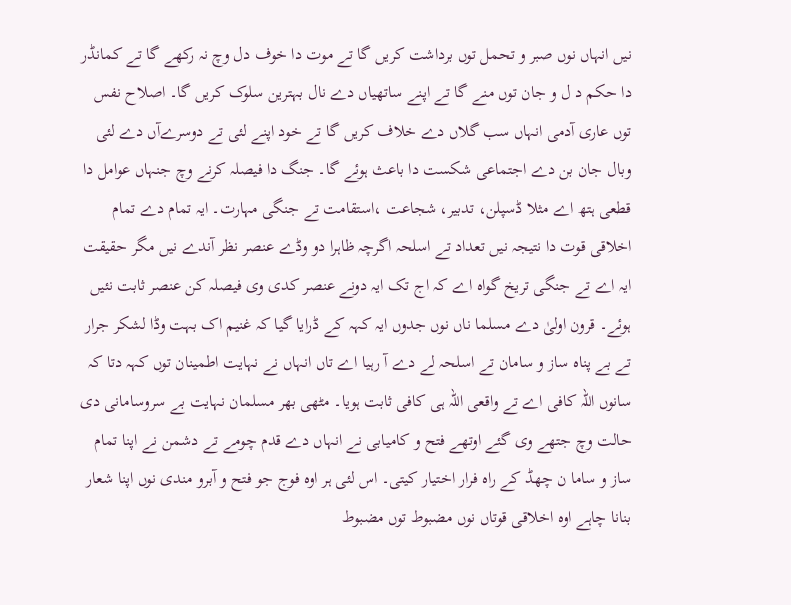نيں انہاں نوں صبر و تحمل توں برداشت کريں گا تے موت دا خوف دل وچ نہ رکھے گا تے کمانڈر دا حکم د ل و جان توں منے گا تے اپنے ساتھیاں دے نال بہترین سلوک کريں گا۔ اصلاح نفس توں عاری آدمی انہاں سب گلاں دے خلاف کريں گا تے خود اپنے لئی تے دوسرےآں دے لئی وبال جان بن دے اجتماعی شکست دا باعث ہوئے گا۔ جنگ دا فیصلہ کرنے وچ جنہاں عوامل دا قطعی ہتھ اے مثلا ڈسپلن، تدبیر، شجاعت ،استقامت تے جنگی مہارت۔ ایہ تمام دے تمام اخلاقی قوت دا نتیجہ نيں تعداد تے اسلحہ اگرچہ ظاہرا دو وڈے عنصر نظر آندے نيں مگر حقیقت ایہ اے تے جنگی تریخ گواہ اے کہ اج تک ایہ دونے عنصر کدی وی فیصلہ کن عنصر ثابت نئيں ہوئے۔ قرون اولیٰ دے مسلما ناں نوں جدوں ایہ کہہ کے ڈرایا گیا کہ غنیم اک بہت وڈا لشکر جرار تے بے پناہ ساز و سامان تے اسلحہ لے دے آ رہیا اے تاں انہاں نے نہایت اطمینان توں کہہ دتا کہ سانوں اللہ کافی اے تے واقعی اللہ ہی کافی ثابت ہويا۔ مٹھی بھر مسلمان نہایت بے سروسامانی دی حالت وچ جتھے وی گئے اوتھے فتح و کامیابی نے انہاں دے قدم چومے تے دشمن نے اپنا تمام ساز و ساما ن چھڈ کے راہ فرار اختیار کيتی۔ اس لئی ہر اوہ فوج جو فتح و آبرو مندی نوں اپنا شعار بنانا چاہے اوہ اخلاقی قوتاں نوں مضبوط توں مضبوط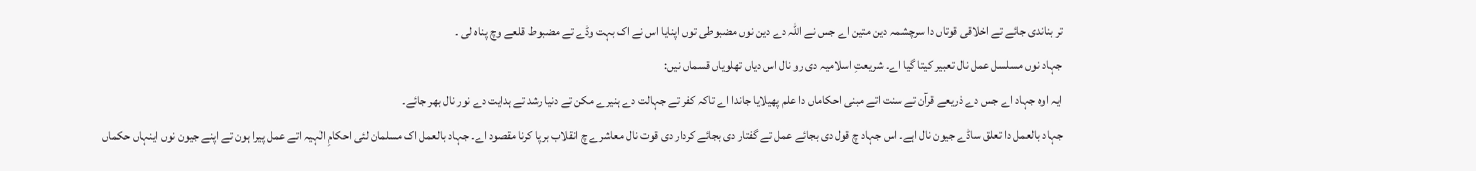تر بناندی جائے تے اخلاقی قوتاں دا سرچشمہ دین متین اے جس نے اللہ دے دین نوں مضبوطی توں اپنایا اس نے اک بہت وڈے تے مضبوط قلعے وچ پناہ لی ۔
جہاد نوں مسلسل عمل نال تعبیر کیتا گیا اے۔ شریعتِ اسلامیہ دی رو نال اس دیاں تھلویاں قسماں نیں:
ایہ اوہ جہاد اے جس دے ذریعے قرآن تے سنت اتے مبنی احکاماں دا علم پھیلایا جاندا اے تاکہ کفر تے جہالت دے ہنیرے مکن تے دنیا رشد تے ہدایت دے نور نال بھر جائے۔
جہاد بالعمل دا تعلق ساڈے جیون نال اہے۔ اس جہاد چ قول دی بجائے عمل تے گفتار دی بجائے کردار دی قوت نال معاشرے چ انقلاب برپا کرنا مقصود اے۔ جہاد بالعمل اک مسلمان لئی احکامِ الٰہیہ اتے عمل پیرا ہون تے اپنے جیون نوں اینہاں حکماں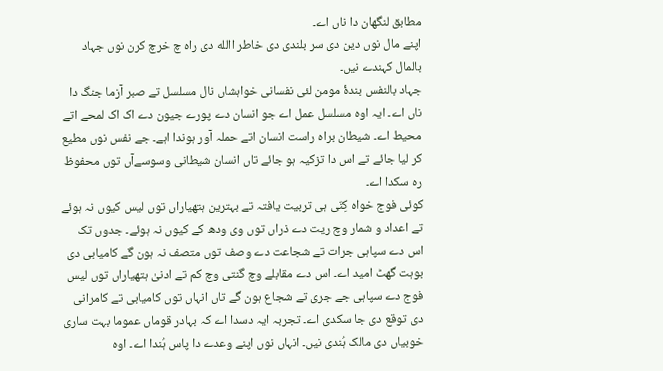مطابق لنگھان دا ناں اے۔
اپنے مال نوں دین دی سر بلندی دی خاطر االله دی راہ چ خرچ کرن نوں جہاد بالمال کہندے نیں۔
جہاد بالنفس بندۂ مومن لئی نفسانی خواہشاں نال مسلسل تے صبر آزما جنگ دا ناں اے۔ ایہ اوہ مسلسل عمل اے جو انسان دے پورے جیون دے اک اک لمحے اتے محیط اے۔ شیطان براہ راست انسان اتے حملہ آور ہوندا اہے۔ جے نفس نوں مطیع کر لیا جائے تے اس دا تزکیہ ہو جائے تاں انسان شیطانی وسوسےآں توں محفوظ رہ سکدا اے۔
کوئی فوج خواہ کِنّی ہی تربیت یافتہ تے بہترین ہتھیاراں توں لیس کیوں نہ ہوئے تے اعداد و شمار وچ ریت دے ذراں توں وی ودھ کے کیوں نہ ہوئے۔ جدوں تک اس دے سپاہی جرات تے شجاعت دے وصف توں متصف نہ ہون گے کامیابی دی بوہت گھٹ امید اے۔ اس دے مقابلے وچ گنتی وچ کم تے ادنیٰ ہتھیاراں توں لیس فوج دے سپاہی جے جری تے شجاع ہون گے تاں انہاں توں کامیابی تے کامرانی دی توقع دی جا سکدی اے۔ تجربہ ایہ دسدا اے کہ بہادر قوماں عموما بہت ساری خوبیاں دی مالک ہُندی نيں۔ انہاں نوں اپنے وعدے دا پاس ہُندا اے۔ اوہ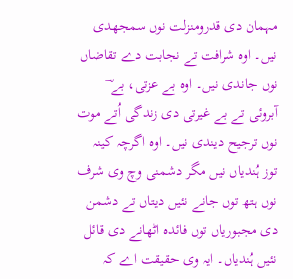مہمان دی قدرومنزلت نوں سمجھدی نيں۔ اوہ شرافت تے نجابت دے تقاضاں نوں جاندی نيں۔ اوہ بے عزتی، بے ؔ آبروئی تے بے غیرتی دی زندگی اُتے موت نوں ترجیح دیندی نيں۔ اوہ اگرچہ کینہ توز ہُندیاں نيں مگر دشمنی وچ وی شرف نوں ہتھ توں جانے نئيں دیتاں تے دشمن دی مجبوریاں توں فائدہ اٹھانے دی قائل نئيں ہُندیاں۔ ایہ وی حقیقت اے کہ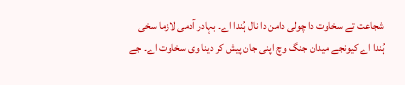شجاعت تے سخاوت دا چولی دامن دا نال ہُندا اے۔ بہادر آدمی لازما سخی ہُندا اے کیونجے میدان جنگ وچ اپنی جان پیش کر دينا وی سخاوت اے۔ جے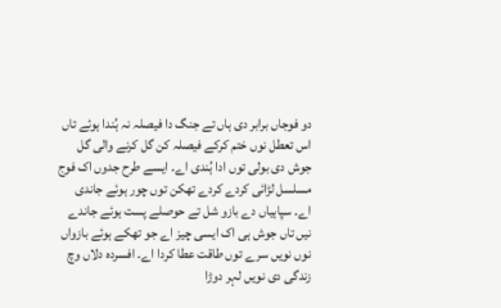دو فوجاں برابر دی ہاں تے جنگ دا فیصلہ نہ ہُندا ہوئے تاں اس تعطل نوں ختم کرکے فیصلہ کن گل کرنے والی گل جوش دی بولی توں ادا ہُندی اے۔ ايسے طرح جدوں اک فوج مسلسل لڑائی کردے کردے تھکن توں چور ہوئے جاندی اے۔ سپاہیاں دے بازو شل تے حوصلے پست ہوئے جاندے نيں تاں جوش ہی اک ایسی چیز اے جو تھکے ہوئے بازواں نوں نويں سرے توں طاقت عطا کردا اے۔ افسردہ دلاں وچ زندگی دی نويں لہر دوڑا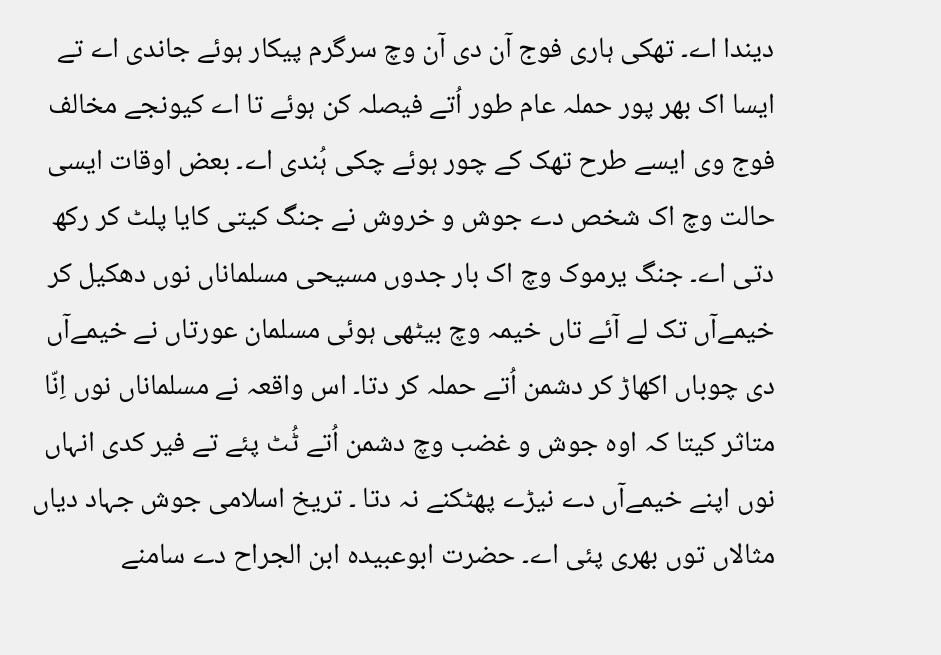دیندا اے۔ تھکی ہاری فوج آن دی آن وچ سرگرم پیکار ہوئے جاندی اے تے ایسا اک بھر پور حملہ عام طور اُتے فیصلہ کن ہوئے تا اے کیونجے مخالف فوج وی ايسے طرح تھک کے چور ہوئے چکی ہُندی اے۔ بعض اوقات ایسی حالت وچ اک شخص دے جوش و خروش نے جنگ کيتی کایا پلٹ کر رکھ دتی اے۔ جنگ یرموک وچ اک بار جدوں مسیحی مسلماناں نوں دھکیل کر خیمےآں تک لے آئے تاں خیمہ وچ بیٹھی ہوئی مسلمان عورتاں نے خیمےآں دی چوباں اکھاڑ کر دشمن اُتے حملہ کر دتا۔ اس واقعہ نے مسلماناں نوں اِنّا متاثر کيتا کہ اوہ جوش و غضب وچ دشمن اُتے ٹُٹ پئے تے فیر کدی انہاں نوں اپنے خیمےآں دے نیڑے پھٹکنے نہ دتا ۔ تریخ اسلامی جوش جہاد دیاں مثالاں توں بھری پئی اے۔ حضرت ابوعبیدہ ابن الجراح دے سامنے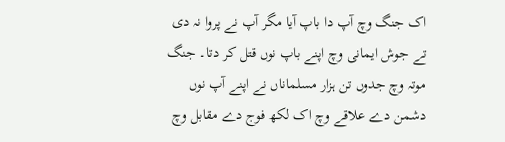اک جنگ وچ آپ دا باپ آیا مگر آپ نے پروا نہ دی تے جوش ایمانی وچ اپنے باپ نوں قتل کر دتا۔ جنگ موتہ وچ جدوں تن ہزار مسلماناں نے اپنے آپ نوں دشمن دے علاقے وچ اک لکھ فوج دے مقابل وچ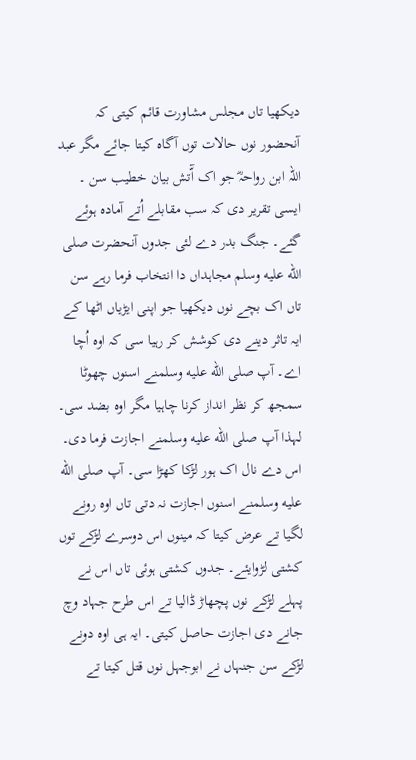دیکھیا تاں مجلس مشاورت قائم کيتی کہ آنحضور نوں حالات توں آگاہ کيتا جائے مگر عبد اللہ ابن رواحہؓ جو اک آّتش بیان خطیب سن ۔ ایسی تقریر دی کہ سب مقابلے اُتے آمادہ ہوئے گئے۔ جنگ بدر دے لئی جدوں آنحضرت صلى الله عليه وسلم مجاہداں دا انتخاب فرما رہے سن تاں اک بچے نوں دیکھیا جو اپنی ایڑیاں اٹھا کے ایہ تاثر دینے دی کوشش کر رہیا سی کہ اوہ اُچا اے۔ آپ صلى الله عليه وسلمنے اسنوں چھوٹا سمجھ کر نظر انداز کرنا چاہیا مگر اوہ بضد سی۔ لہذا آپ صلى الله عليه وسلمنے اجازت فرما دی۔ اس دے نال اک ہور لڑکا کھڑا سی۔ آپ صلى الله عليه وسلمنے اسنوں اجازت نہ دتی تاں اوہ رونے لگیا تے عرض کيتا کہ مینوں اس دوسرے لڑکے توں کشتی لڑوایئے۔ جدوں کشتی ہوئی تاں اس نے پہلے لڑکے نوں پچھاڑ ڈالیا تے اس طرح جہاد وچ جانے دی اجازت حاصل کيتی۔ ایہ ہی اوہ دونے لڑکے سن جنہاں نے ابوجہل نوں قتل کيتا تے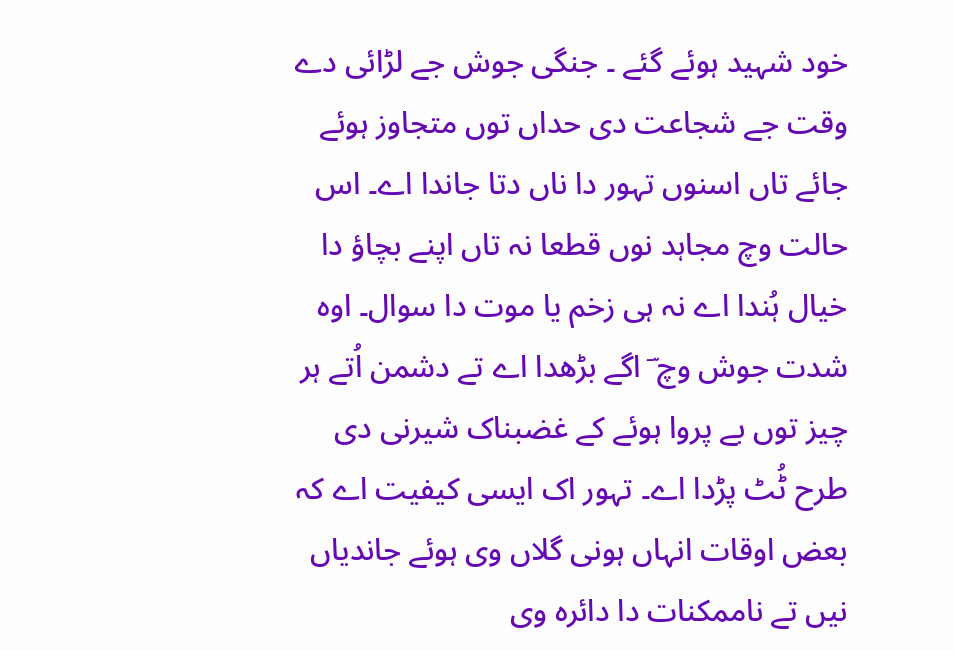خود شہید ہوئے گئے ۔ جنگی جوش جے لڑائی دے وقت جے شجاعت دی حداں توں متجاوز ہوئے جائے تاں اسنوں تہور دا ناں دتا جاندا اے۔ اس حالت وچ مجاہد نوں قطعا نہ تاں اپنے بچاؤ دا خیال ہُندا اے نہ ہی زخم یا موت دا سوال۔ اوہ شدت جوش وچ ؔ اگے بڑھدا اے تے دشمن اُتے ہر چیز توں بے پروا ہوئے کے غضبناک شیرنی دی طرح ٹُٹ پڑدا اے۔ تہور اک ایسی کیفیت اے کہ بعض اوقات انہاں ہونی گلاں وی ہوئے جاندیاں نيں تے ناممکنات دا دائرہ وی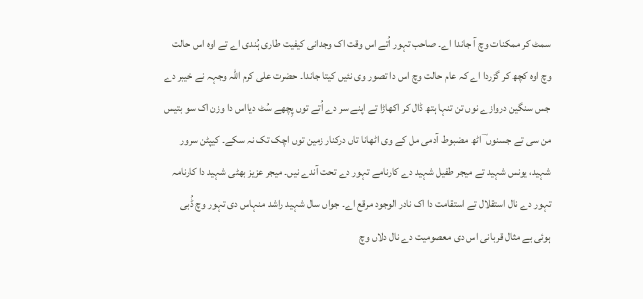سمٹ کر ممکنات وچ آ جاندا اے۔ صاحب تہور اُتے اس وقت اک وجدانی کیفیت طاری ہُندی اے تے اوہ اس حالت وچ اوہ کچھ کر گزردا اے کہ عام حالت وچ اس دا تصور وی نئيں کيتا جاندا۔ حضرت علی کرم اللہ وجہہ نے خیبر دے جس سنگین دروازے نوں تن تنہا ہتھ ڈال کر اکھاڑا تے اپنے سر دے اُتے توں پِچھے سُٹ دیااس دا وزن اک سو بتیس من سی تے جسنوں ؔ اٹھ مضبوط آدمی مل کے وی اٹھانا تاں درکنار زمین توں اچک تک نہ سکے۔ کیپٹن سرور شہید، یونس شہید تے میجر طفیل شہید دے کارنامے تہور دے تحت آندے نيں۔ میجر عزیز بھٹی شہید دا کارنامہ تہور دے نال استقلال تے استقامت دا اک نادر الوجود مرقع اے۔ جواں سال شہید راشد منہاس دی تہور وچ ڈُبی ہوئی بے مثال قربانی اس دی معصومیت دے نال دلاں وچ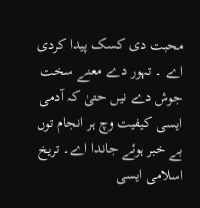محبت دی کسک پیدا کردی اے ۔ تہور دے معنے سخت جوش دے نيں حتیٰ کہ آدمی ایسی کیفیت وچ ہر انجام توں بے خبر ہوئے جاندا اے۔ تریخ اسلامی ایسی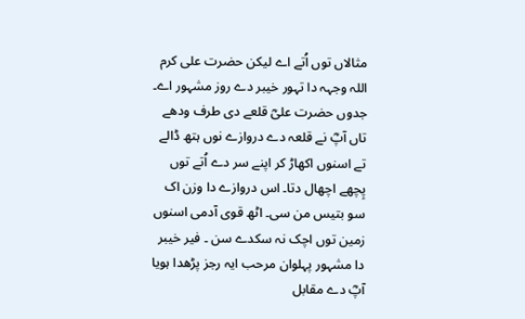مثالاں توں اُتے اے لیکن حضرت علی کرم اللہ وجہہ دا تہور خیبر دے روز مشہور اے۔ جدوں حضرت علیؓ قلعے دی طرف ودھے تاں آپؓ نے قلعہ دے دروازے نوں ہتھ ڈالے تے اسنوں اکھاڑ کر اپنے سر دے اُتے توں پِچھے اچھال دتا۔ اس دروازے دا وزن اک سو بتیس من سی۔ اٹھ قوی آدمی اسنوں زمین توں اچک نہ سکدے سن ۔ فیر خیبر دا مشہور پہلوان مرحب ایہ رجز پڑھدا ہويا آپؓ دے مقابل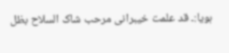ہويا:۔ قد علمت خیبرانی مرحب شاک السلاح بظل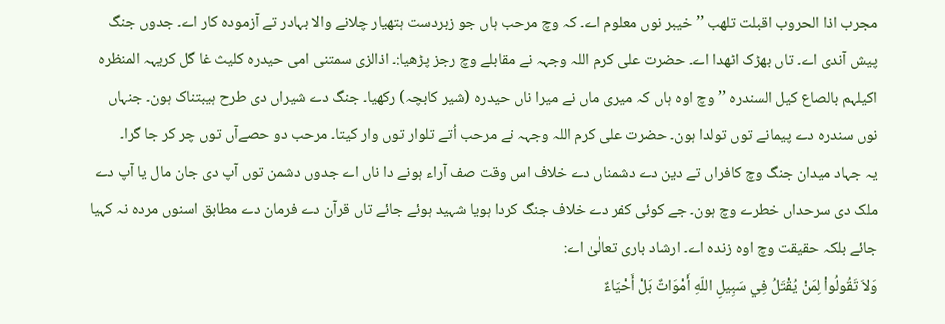مجرب اذا الحروب اقبلت تلھب ’’ خیبر نوں معلوم اے۔ کہ وچ مرحب ہاں جو زبردست ہتھیار چلانے والا بہادر تے آزمودہ کار اے۔ جدوں جنگ پیش آندی اے۔ تاں بھڑک اٹھدا اے۔ حضرت علی کرم اللہ وجہہ نے مقابلے وچ رجز پڑھیا:۔ اذالزی سمتنی امی حیدرہ کلیث غا گل کریہہ المنظرہ اکیلہم بالصاع کیل السندرہ ’’ وچ اوہ ہاں کہ میری ماں نے میرا ناں حیدرہ (شیر کابچہ) رکھیا۔ جنگ دے شیراں دی طرح ہیبتناک ہون۔ جنہاں نوں سندرہ دے پیمانے توں تولدا ہون۔ حضرت علی کرم اللہ وجہہ نے مرحب اُتے تلوار توں وار کيتا۔ مرحب دو حصےآں توں چر کر جا گرا۔
یہ جہاد میدان جنگ وچ کافراں تے دین دے دشمناں دے خلاف اس وقت صف آراء ہونے دا ناں اے جدوں دشمن توں آپ دی جان مال یا آپ دے ملک دی سرحداں خطرے وچ ہون۔ جے کوئی کفر دے خلاف جنگ کردا ہويا شہید ہوئے جائے تاں قرآن دے فرمان دے مطابق اسنوں مردہ نہ کہیا جائے بلکہ حقیقت وچ اوہ زندہ اے۔ ارشاد باری تعالٰیٰ اے:
وَلاَ تَقُولُواْ لِمَنْ يُقْتَلُ فِي سَبِيلِ اللّهِ أَمْوَاتٌ بَلْ أَحْيَاءٌ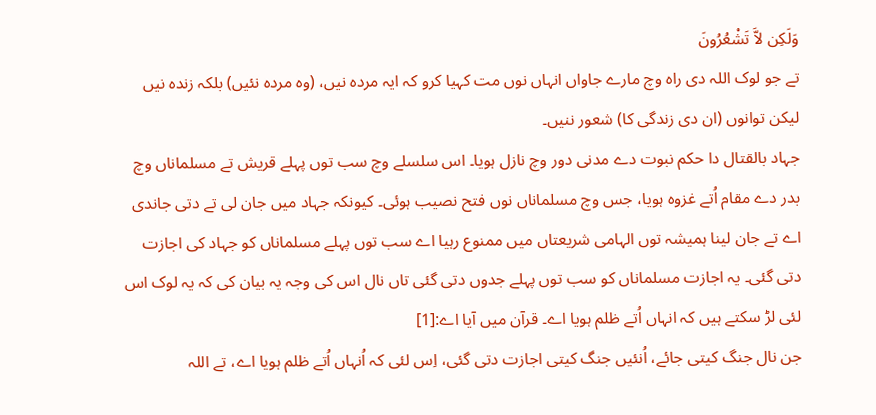وَلَكِن لاَّ تَشْعُرُونَ
تے جو لوک اللہ دی راہ وچ مارے جاواں انہاں نوں مت کہیا کرو کہ ایہ مردہ نيں، (وہ مردہ نئيں) بلکہ زندہ نيں لیکن توانوں (ان دی زندگی کا) شعور ننيں۔
جہاد بالقتال دا حکم نبوت دے مدنی دور وچ نازل ہويا۔ اس سلسلے وچ سب توں پہلے قریش تے مسلماناں وچ بدر دے مقام اُتے غزوہ ہويا، جس وچ مسلماناں نوں فتح نصیب ہوئی۔ كيونكہ جہاد ميں جان لی تے دتی جاندی اے تے جان لينا ہميشہ توں الہامی شريعتاں ميں ممنوع رہیا اے سب توں پہلے مسلماناں كو جہاد كی اجازت دتی گئی۔ يہ اجازت مسلماناں كو سب توں پہلے جدوں دتی گئی تاں نال اس كی وجہ يہ بيان كی كہ يہ لوک اس لئی لڑ سكتے ہيں كہ انہاں اُتے ظلم ہويا اے۔ قرآن ميں آيا اے:[1]
جن نال جنگ کيتی جائے، اُنئيں جنگ کيتی اجازت دتی گئی، اِس لئی کہ اُنہاں اُتے ظلم ہويا اے، تے اللہ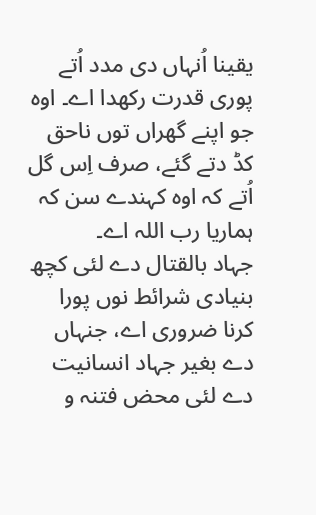یقینا اُنہاں دی مدد اُتے پوری قدرت رکھدا اے۔ اوہ جو اپنے گھراں توں ناحق کڈ دتے گئے، صرف اِس گل اُتے کہ اوہ کہندے سن کہ ہماریا رب اللہ اے۔
جہاد بالقتال دے لئی کچھ بنیادی شرائط نوں پورا کرنا ضروری اے، جنہاں دے بغیر جہاد انسانیت دے لئی محض فتنہ و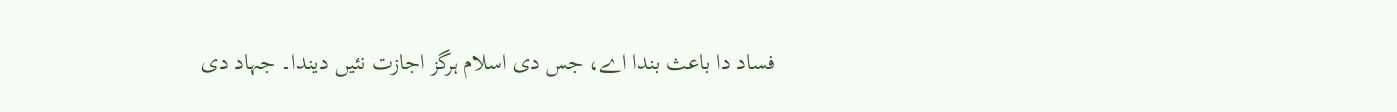فساد دا باعث بندا اے، جس دی اسلام ہرگز اجازت نئيں دیندا۔ جہاد دی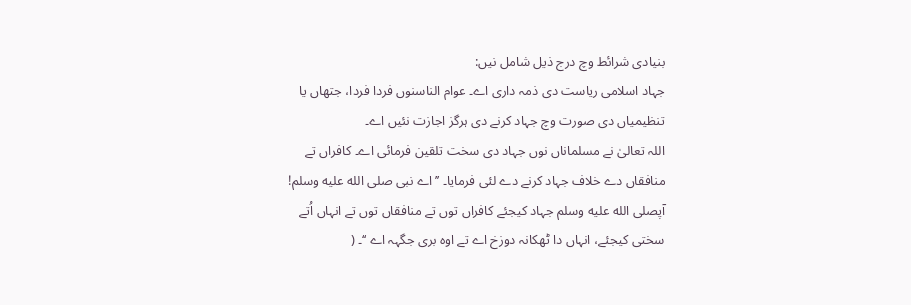بنیادی شرائط وچ درج ذیل شامل نيں:
جہاد اسلامی ریاست دی ذمہ داری اے۔ عوام الناسنوں فردا فردا، جتھاں یا تنظیمیاں دی صورت وچ جہاد کرنے دی ہرگز اجازت نئيں اے۔
اللہ تعالیٰ نے مسلماناں نوں جہاد دی سخت تلقین فرمائی اے۔ کافراں تے منافقاں دے خلاف جہاد کرنے دے لئی فرمایا۔ ’’ اے نبی صلى الله عليه وسلم! آپصلى الله عليه وسلم جہاد کیجئے کافراں توں تے منافقاں توں تے انہاں اُتے سختی کیجئے، انہاں دا ٹھکانہ دوزخ اے تے اوہ بری جگہہ اے ‘‘۔ (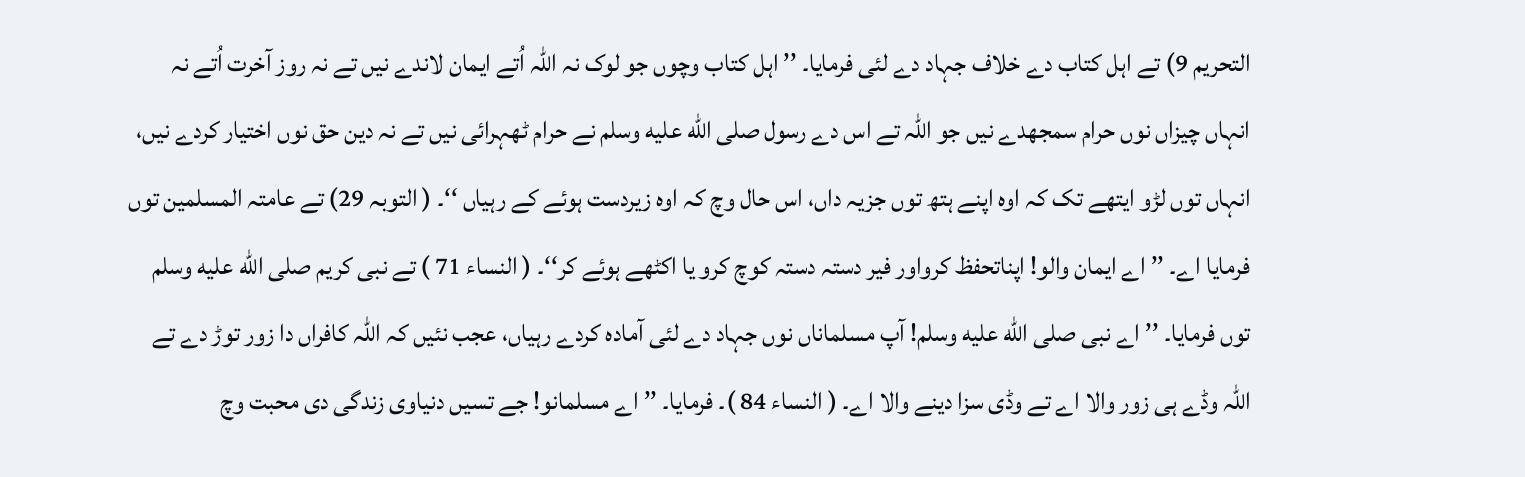التحریم 9) تے اہل کتاب دے خلاف جہاد دے لئی فرمایا۔ ’’ اہل کتاب وچوں جو لوک نہ اللہ اُتے ایمان لاندے نيں تے نہ روز آخرت اُتے نہ انہاں چیزاں نوں حرام سمجھدے نيں جو اللہ تے اس دے رسول صلى الله عليه وسلم نے حرام ٹھہرائی نيں تے نہ دین حق نوں اختیار کردے نيں، انہاں توں لڑو ایتھے تک کہ اوہ اپنے ہتھ توں جزیہ داں، اس حال وچ کہ اوہ زیردست ہوئے کے رہیاں ‘‘۔ ( التوبہ 29) تے عامتہ المسلمین توں فرمایا اے۔ ’’ اے ایمان والو! اپناتحفظ کرواور فیر دستہ دستہ کوچ کرو یا اکٹھے ہوئے کر‘‘۔ ( النساء 71 ) تے نبی کریم صلى الله عليه وسلم توں فرمایا۔ ’’ اے نبی صلى الله عليه وسلم! آپ مسلماناں نوں جہاد دے لئی آمادہ کردے رہیاں، عجب نئيں کہ اللہ کافراں دا زور توڑ دے تے اللہ وڈے ہی زور والا اے تے وڈی سزا دینے والا اے۔ ( النساء 84 )۔ فرمایا۔ ’’ اے مسلمانو! جے تسيں دنیاوی زندگی دی محبت وچ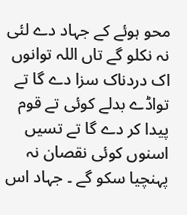محو ہوئے کے جہاد دے لئی نہ نکلو گے تاں اللہ توانوں اک دردناک سزا دے گا تے تواڈے بدلے کوئی تے قوم پیدا کر دے گا تے تسيں اسنوں کوئی نقصان نہ پہنچیا سکو گے ۔ جہاد اس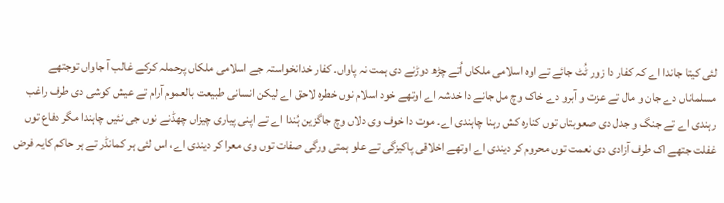لئی کيتا جاندا اے کہ کفار دا زور ٹُٹ جائے تے اوہ اسلامی ملکاں اُتے چڑھ دوڑنے دی ہمت نہ پاواں۔ کفار خدانخواستہ جے اسلامی ملکاں پرحملہ کرکے غالب آ جاواں توجتھے مسلماناں دے جان و مال تے عزت و آبرو دے خاک وچ مل جانے دا خدشہ اے اوتھے خود اسلام نوں خطرہ لاحق اے لیکن انسانی طبیعت بالعموم آرام تے عیش کوشی دی طرف راغب رہندی اے تے جنگ و جدل دی صعوبتاں توں کنارہ کش رہنا چاہندی اے۔ موت دا خوف وی دلاں وچ جاگزین ہُندا اے تے اپنی پیاری چیزاں چھڈنے نوں جی نئيں چاہندا مگر دفاع توں غفلت جتھے اک طرف آزادی دی نعمت توں محروم کر دیندی اے اوتھے اخلاقی پاکیزگی تے علو ہمتی ورگی صفات توں وی معرا کر دیندی اے، اس لئی ہر کمانڈر تے ہر حاکم کایہ فرض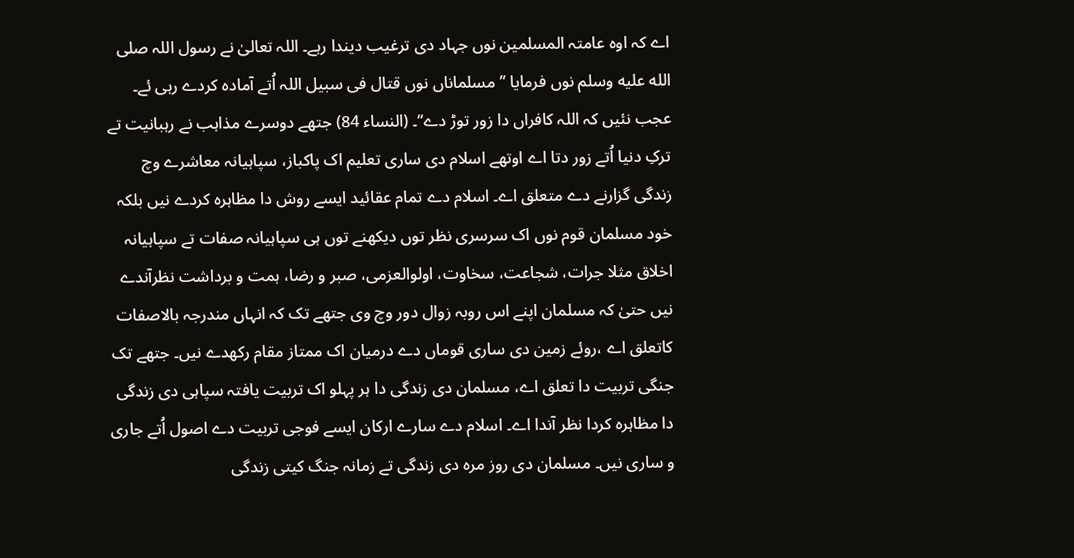اے کہ اوہ عامتہ المسلمین نوں جہاد دی ترغیب دیندا رہے۔ اللہ تعالیٰ نے رسول اللہ صلى الله عليه وسلم نوں فرمایا ’’ مسلماناں نوں قتال فی سبیل اللہ اُتے آمادہ کردے رہی ئے۔ عجب نئيں کہ اللہ کافراں دا زور توڑ دے‘‘۔ (النساء 84) جتھے دوسرے مذاہب نے رہبانیت تے ترکِ دنیا اُتے زور دتا اے اوتھے اسلام دی ساری تعلیم اک پاکباز، سپاہیانہ معاشرے وچ زندگی گزارنے دے متعلق اے۔ اسلام دے تمام عقائید ايسے روش دا مظاہرہ کردے نيں بلکہ خود مسلمان قوم نوں اک سرسری نظر توں دیکھنے توں ہی سپاہیانہ صفات تے سپاہیانہ اخلاق مثلا جرات، شجاعت، سخاوت، اولوالعزمی، صبر و رضا، ہمت و برداشت نظرآندے نيں حتیٰ کہ مسلمان اپنے اس روبہ زوال دور وچ وی جتھے تک کہ انہاں مندرجہ بالاصفات کاتعلق اے ،روئے زمین دی ساری قوماں دے درمیان اک ممتاز مقام رکھدے نيں۔ جتھے تک جنگی تربیت دا تعلق اے، مسلمان دی زندگی دا ہر پہلو اک تربیت یافتہ سپاہی دی زندگی دا مظاہرہ کردا نظر آندا اے۔ اسلام دے سارے ارکان ايسے فوجی تربیت دے اصول اُتے جاری و ساری نيں۔ مسلمان دی روز مرہ دی زندگی تے زمانہ جنگ کيتی زندگی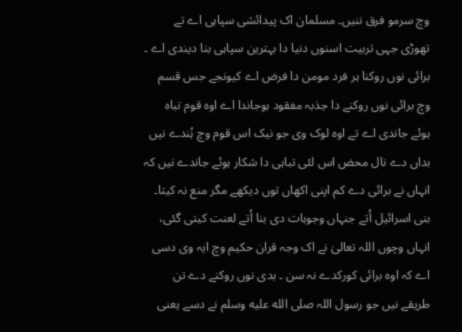وچ سرمو فرق ننيں۔ مسلمان اک پیدائشی سپاہی اے تے تھوڑی جہی تربیت اسنوں دنیا دا بہترین سپاہی بنا دیندی اے ۔ برائی نوں روکنا ہر فرد مومن دا فرض اے کیونجے جس قسم وچ برائی نوں روکنے دا جذبہ مفقود ہوجاندا اے اوہ قوم تباہ ہوئے جاندی اے تے اوہ لوک وی جو نیک اس قوم وچ ہُندے نيں بداں دے نال محض اس لئی تباہی دا شکار ہوئے جاندے نيں کہ انہاں نے برائی دے کم اپنی اکھاں توں دیکھے مگر منع نہ کيتا۔ بنی اسرائیل اُتے جنہاں وجوہات دی بنا اُتے لعنت کيتی گئی، انہاں وچوں اللہ تعالیٰ نے اک وجہ قران حکیم وچ ایہ وی دسی اے کہ اوہ برائی کورکدے نہ سن ۔ بدی نوں روکنے دے تن طریقے نيں جو رسول اللہ صلى الله عليه وسلم نے دسے یعنی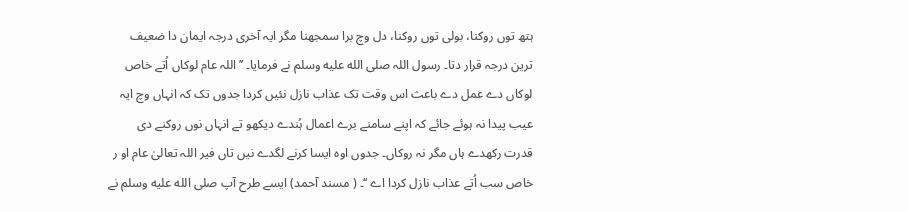ہتھ توں روکنا، بولی توں روکنا، دل وچ برا سمجھنا مگر ایہ آخری درجہ ایمان دا ضعیف ترین درجہ قرار دتا۔ رسول اللہ صلى الله عليه وسلم نے فرمایا۔ ’’ اللہ عام لوکاں اُتے خاص لوکاں دے عمل دے باعث اس وقت تک عذاب نازل نئيں کردا جدوں تک کہ انہاں وچ ایہ عیب پیدا نہ ہوئے جائے کہ اپنے سامنے برے اعمال ہُندے دیکھو تے انہاں نوں روکنے دی قدرت رکھدے ہاں مگر نہ روکاں۔ جدوں اوہ ایسا کرنے لگدے نيں تاں فیر اللہ تعالیٰ عام او ر خاص سب اُتے عذاب نازل کردا اے ‘‘۔ ( مسند آحمد) ايسے طرح آپ صلى الله عليه وسلم نے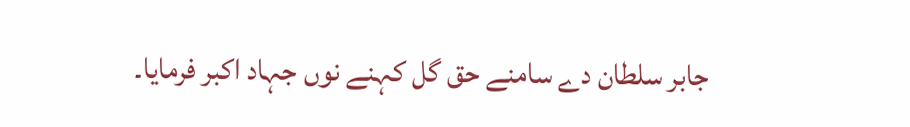جابر سلطان دے سامنے حق گل کہنے نوں جہاد اکبر فرمایا۔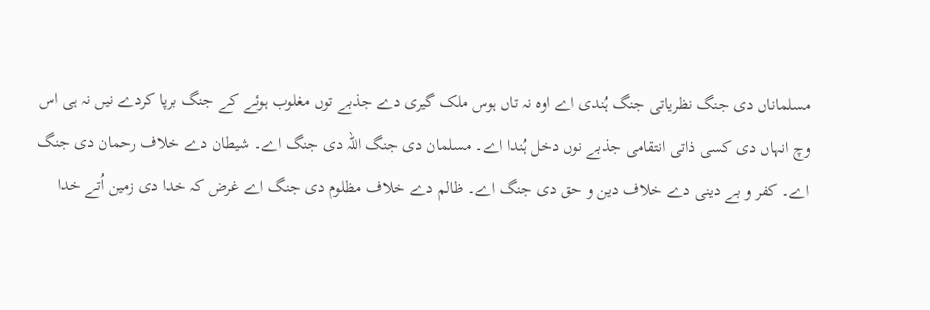مسلماناں دی جنگ نظریاتی جنگ ہُندی اے اوہ نہ تاں ہوس ملک گیری دے جذبے توں مغلوب ہوئے کے جنگ برپا کردے نيں نہ ہی اس وچ انہاں دی کسی ذاتی انتقامی جذبے نوں دخل ہُندا اے۔ مسلمان دی جنگ اللہ دی جنگ اے۔ شیطان دے خلاف رحمان دی جنگ اے۔ کفر و بے دینی دے خلاف دین و حق دی جنگ اے۔ ظالم دے خلاف مظلوم دی جنگ اے غرض کہ خدا دی زمین اُتے خدا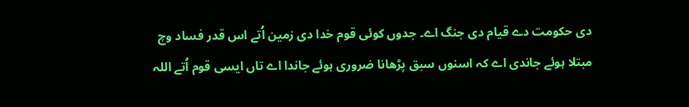دی حکومت دے قیام دی جنگ اے۔ جدوں کوئی قوم خدا دی زمین اُتے اس قدر فساد وچ مبتلا ہوئے جاندی اے کہ اسنوں سبق پڑھانا ضروری ہوئے جاندا اے تاں ایسی قوم اُتے اللہ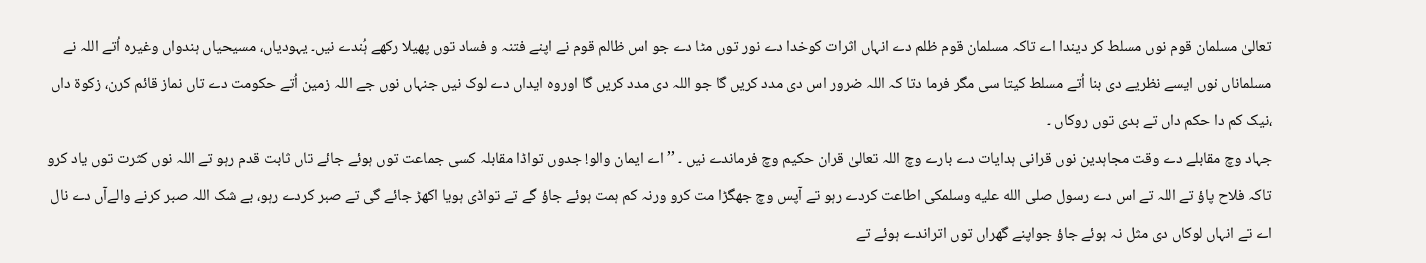تعالیٰ مسلمان قوم نوں مسلط کر دیندا اے تاکہ مسلمان قوم ظلم دے انہاں اثرات کوخدا دے نور توں مٹا دے جو اس ظالم قوم نے اپنے فتنہ و فساد توں پھیلا رکھے ہُندے نيں۔ یہودیاں، مسیحیاں ہندواں وغیرہ اُتے اللہ نے مسلماناں نوں ايسے نظریے دی بنا اُتے مسلط کيتا سی مگر فرما دتا کہ اللہ ضرور اس دی مدد کريں گا جو اللہ دی مدد کريں گا اوروہ ایداں دے لوک نيں جنہاں نوں جے اللہ زمین اُتے حکومت دے تاں نماز قائم کرن، زکوۃ داں ،نیک کم دا حکم داں تے بدی توں روکاں ۔
جہاد وچ مقابلے دے وقت مجاہدین نوں قرانی ہدایات دے بارے وچ اللہ تعالیٰ قران حکیم وچ فرماندے نيں ۔ ’’ اے ایمان والو! جدوں تواڈا مقابلہ کسی جماعت توں ہوئے جائے تاں ثابت قدم رہو تے اللہ نوں کثرت توں یاد کرو تاکہ فلاح پاؤ تے اللہ تے اس دے رسول صلى الله عليه وسلمکی اطاعت کردے رہو تے آپس وچ جھگڑا مت کرو ورنہ کم ہمت ہوئے جاؤ گے تے تواڈی ہويا اکھڑ جائے گی تے صبر کردے رہو، بے شک اللہ صبر کرنے والےآں دے نال اے تے انہاں لوکاں دی مثل نہ ہوئے جاؤ جواپنے گھراں توں اتراندے ہوئے تے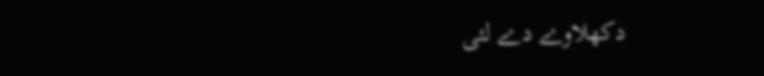دکھلاوے دے لئی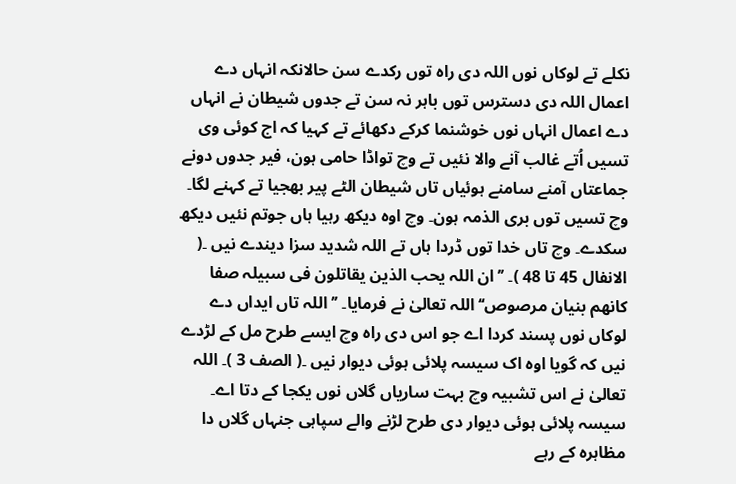نکلے تے لوکاں نوں اللہ دی راہ توں رکدے سن حالانکہ انہاں دے اعمال اللہ دی دسترس توں باہر نہ سن تے جدوں شیطان نے انہاں دے اعمال انہاں نوں خوشنما کرکے دکھائے تے کہیا کہ اج کوئی وی تسيں اُتے غالب آنے والا نئيں تے وچ تواڈا حامی ہون، فیر جدوں دونے جماعتاں آمنے سامنے ہوئیاں تاں شیطان الٹے پیر بھجیا تے کہنے لگا۔ وچ تسيں توں بری الذمہ ہون۔ وچ اوہ دیکھ رہیا ہاں جوتم نئيں دیکھ سکدے۔ وچ تاں خدا توں ڈردا ہاں تے اللہ شدید سزا دیندے نيں ۔( الانفال 45 تا 48 )۔ ’’ان اللہ یحب الذین یقاتلون فی سبیلہ صفا کانھم بنیان مرصوص‘‘اللہ تعالیٰ نے فرمایا۔ ’’ اللہ تاں ایداں دے لوکاں نوں پسند کردا اے جو اس دی راہ وچ ايسے طرح مل کے لڑدے نيں کہ گویا اوہ اک سیسہ پلائی ہوئی دیوار نيں ۔( الصف 3 )۔ اللہ تعالیٰ نے اس تشبیہ وچ بہت ساریاں گلاں نوں یکجا کے دتا اے۔ سیسہ پلائی ہوئی دیوار دی طرح لڑنے والے سپاہی جنہاں گلاں دا مظاہرہ کے رہے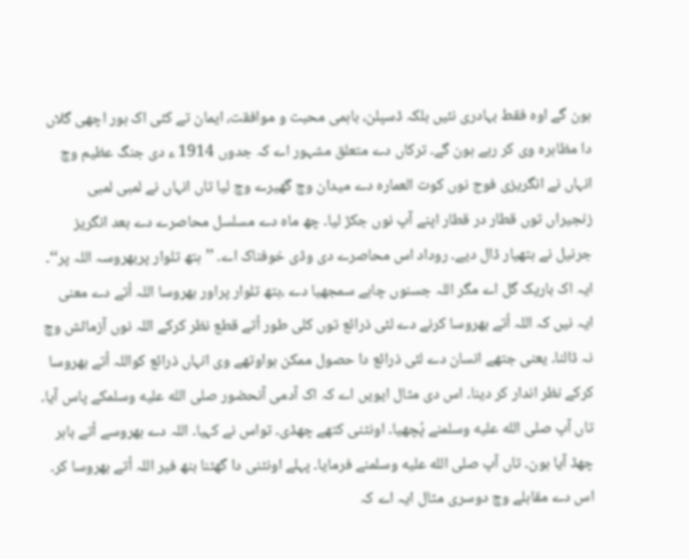ہون گے اوہ فقط بہادری نئيں بلکہ ڈسپلن، باہمی محبت و موافقت، ایمان تے کئی اک ہور اچھی گلاں دا مظاہرہ وی کر رہے ہون گے۔ ترکاں دے متعلق مشہور اے کہ جدوں 1914 ء دی جنگ عظیم وچ انہاں نے انگریزی فوج نوں کوت العمارہ دے میدان وچ گھیرے وچ لیا تاں انہاں نے لمبی لمبی زنجیراں توں قطار در قطار اپنے آپ نوں جکڑ لیا۔ چھ ماہ دے مسلسل محاصرے دے بعد انگریز جرنیل نے ہتھیار ڈال دیے۔ روداد اس محاصرے دی وڈی خوفناک اے۔ ’’ہتھ تلوار پربھروسہ اللہ پر‘‘۔ ایہ اک باریک گل اے مگر اللہ جسنوں چاہے سمجھیا دے ،ہتھ تلوار پراور بھروسا اللہ اُتے دے معنی ایہ نيں کہ اللہ اُتے بھروسا کرنے دے لئی ذرائع توں کلی طور اُتے قطع نظر کرکے اللہ نوں آزمائش وچ نہ ڈالنا۔ یعنی جتھے انسان دے لئی ذرائع دا حصول ممکن ہواوتھے وی انہاں ذرائع کواللہ اُتے بھروسا کرکے نظر اندار کر دينا۔ اس دی مثال ایويں اے کہ اک آدمی آنحضور صلى الله عليه وسلمکے پاس آیا۔ تاں آپ صلى الله عليه وسلمنے پُچھیا۔ اونٹنی کتھے چھڈی۔ تواس نے کہیا۔ اللہ دے بھروسے اُتے باہر چھڈ آیا ہون۔ تاں آپ صلى الله عليه وسلمنے فرمایا۔ پہلے اونٹنی دا گھٹنا بنھ فیر اللہ اُتے بھروسا کر۔ اس دے مقابلے وچ دوسری مثال ایہ اے کہ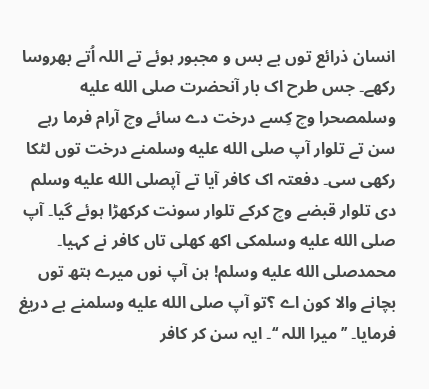انسان ذرائع توں بے بس و مجبور ہوئے تے اللہ اُتے بھروسا رکھے۔ جس طرح اک بار آنحضرت صلى الله عليه وسلمصحرا وچ کِسے درخت دے سائے وچ آرام فرما رہے سن تے تلوار آپ صلى الله عليه وسلمنے درخت توں لٹکا رکھی سی۔ دفعتہ اک کافر آیا تے آپصلى الله عليه وسلم دی تلوار قبضے وچ کرکے تلوار سونت کرکھڑا ہوئے گیا۔ آپ صلى الله عليه وسلمکی اکھ کھلی تاں کافر نے کہیا۔ محمدصلى الله عليه وسلم! ہن آپ نوں میرے ہتھ توں بچانے والا کون اے ؟تو آپ صلى الله عليه وسلمنے بے دریغ فرمایا۔ ’’میرا اللہ ‘‘۔ ایہ سن کر کافر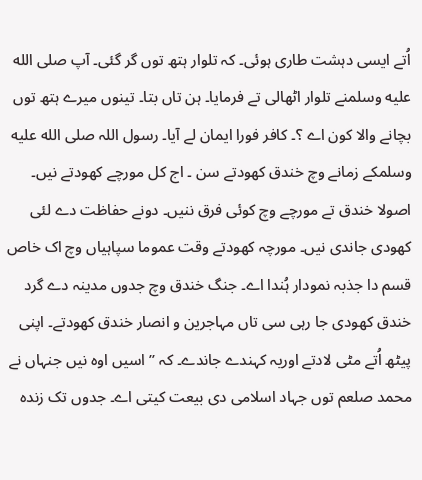اُتے ایسی دہشت طاری ہوئی۔ کہ تلوار ہتھ توں گر گئی۔ آپ صلى الله عليه وسلمنے تلوار اٹھالی تے فرمایا۔ ہن تاں بتا۔ تینوں میرے ہتھ توں بچانے والا کون اے ؟۔ کافر فورا ایمان لے آیا۔ رسول اللہ صلى الله عليه وسلمکے زمانے وچ خندق کھودتے سن ۔ اج کل مورچے کھودتے نيں۔ اصولا خندق تے مورچے وچ کوئی فرق ننيں۔ دونے حفاظت دے لئی کھودی جاندی نيں۔ مورچہ کھودتے وقت عموما سپاہیاں وچ اک خاص قسم دا جذبہ نمودار ہُندا اے۔ جنگ خندق وچ جدوں مدینہ دے گرد خندق کھودی جا رہی سی تاں مہاجرین و انصار خندق کھودتے۔ اپنی پیٹھ اُتے مٹی لادتے اوریہ کہندے جاندے۔ کہ ’’ اسيں اوہ نيں جنہاں نے محمد صلعم توں جہاد اسلامی دی بیعت کيتی اے۔ جدوں تک زندہ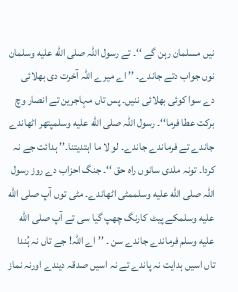نيں مسلمان رہن گے ‘‘۔ تے رسول اللہ صلى الله عليه وسلمان نوں جواب دتے جاندے۔ ’’ اے میرے اللہ آخرت دی بھلائی دے سوا کوئی بھلائی ننيں۔ پس تاں مہاجرین تے انصار وچ برکت عطا فرما‘‘۔ رسول اللہ صلى الله عليه وسلمپتھر اٹھاندے جاندے تے فرماندے جاندے۔ لو لا ما اہتدیتنا۔’’ ہدائت جے نہ کردا۔ تونہ ملدی سانوں راہ حق ‘‘۔ جنگ احزاب دے روز رسول اللہ صلى الله عليه وسلممٹی اٹھاندے۔ مٹی توں آپ صلى الله عليه وسلمکے پیٹ کارنگ چھپ گیا سی تے آپ صلى الله عليه وسلم فرماندے جاندے سن ۔ ’’ اے اللہ! جے تاں نہ ہُندا تاں اسيں ہدایت نہ پاندے تے نہ اسيں صدقہ دیندے اورنہ نماز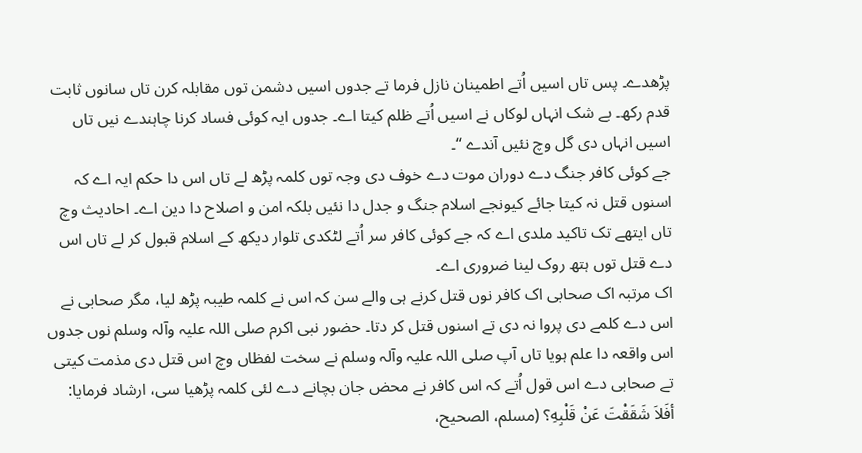پڑھدے۔ پس تاں اسيں اُتے اطمینان نازل فرما تے جدوں اسيں دشمن توں مقابلہ کرن تاں سانوں ثابت قدم رکھ۔ بے شک انہاں لوکاں نے اسيں اُتے ظلم کيتا اے۔ جدوں ایہ کوئی فساد کرنا چاہندے نيں تاں اسيں انہاں دی گل وچ نئيں آندے ‘‘۔
جے کوئی کافر جنگ دے دوران موت دے خوف دی وجہ توں کلمہ پڑھ لے تاں اس دا حکم ایہ اے کہ اسنوں قتل نہ کيتا جائے کیونجے اسلام جنگ و جدل دا نئيں بلکہ امن و اصلاح دا دین اے۔ احادیث وچ تاں ایتھے تک تاکید ملدی اے کہ جے کوئی کافر سر اُتے لٹکدی تلوار دیکھ کے اسلام قبول کر لے تاں اس دے قتل توں ہتھ روک لینا ضروری اے۔
اک مرتبہ اک صحابی اک کافر نوں قتل کرنے ہی والے سن کہ اس نے کلمہ طیبہ پڑھ لیا، مگر صحابی نے اس دے کلمے دی پروا نہ دی تے اسنوں قتل کر دتا۔ حضور نبی اکرم صلی اللہ علیہ وآلہ وسلم نوں جدوں اس واقعہ دا علم ہويا تاں آپ صلی اللہ علیہ وآلہ وسلم نے سخت لفظاں وچ اس قتل دی مذمت کيتی تے صحابی دے اس قول اُتے کہ اس کافر نے محض جان بچانے دے لئی کلمہ پڑھیا سی، ارشاد فرمایا:
أفَلاَ شَقَقْتَ عَنْ قَلْبِهِ؟ (مسلم، الصحيح،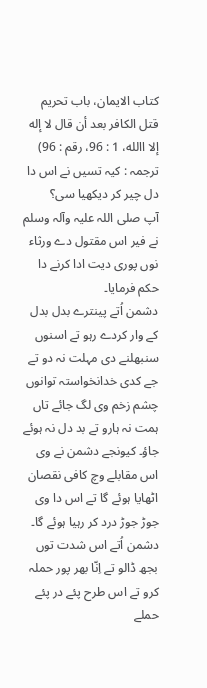کتاب الايمان، باب تحريم قتل الکافر بعد أن قال لا إله إلا االله، 1 : 96، رقم : 96)
ترجمہ : کیہ تسيں نے اس دا دل چیر کر دیکھیا سی؟
آپ صلی اللہ علیہ وآلہ وسلم نے فیر اس مقتول دے ورثاء نوں پوری دیت ادا کرنے دا حکم فرمایا۔
دشمن اُتے پینترے بدل بدل کے وار کردے رہو تے اسنوں سنبھلنے دی مہلت نہ دو تے جے کدی خدانخواستہ توانوں چشم زخم وی لگ جائے تاں ہمت نہ ہارو تے بد دل نہ ہوئے جاؤ۔ کیونجے دشمن نے وی اس مقابلے وچ کافی نقصان اٹھایا ہوئے گا تے اس دا وی جوڑ جوڑ درد کر رہیا ہوئے گا۔ دشمن اُتے اس شدت توں بجھ ڈالو تے اِنّا بھر پور حملہ کرو تے اس طرح پئے در پئے حملے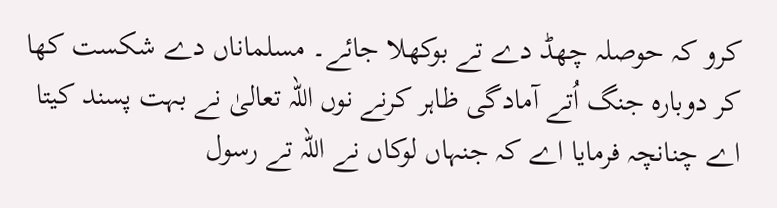کرو کہ حوصلہ چھڈ دے تے بوکھلا جائے۔ مسلماناں دے شکست کھا کر دوبارہ جنگ اُتے آمادگی ظاہر کرنے نوں اللہ تعالیٰ نے بہت پسند کيتا اے چنانچہ فرمایا اے کہ جنہاں لوکاں نے اللہ تے رسول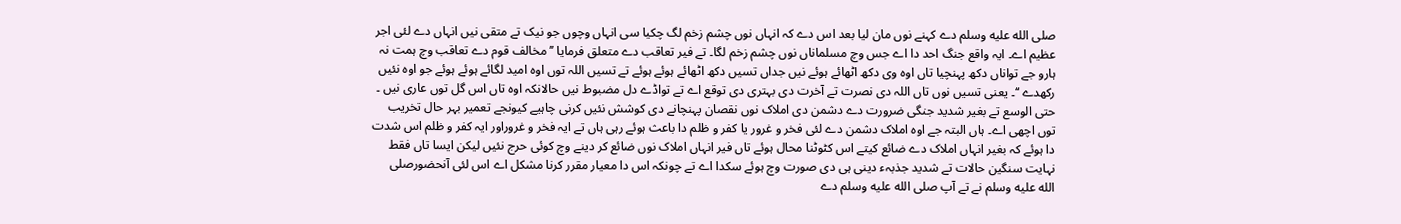صلى الله عليه وسلم دے کہنے نوں مان لیا بعد اس دے کہ انہاں نوں چشم زخم لگ چکيا سی انہاں وچوں جو نیک تے متقی نيں انہاں دے لئی اجر عظیم اے۔ ایہ واقع جنگ احد دا اے جس وچ مسلماناں نوں چشم زخم لگا۔ تے فیر تعاقب دے متعلق فرمایا ’’ مخالف قوم دے تعاقب وچ ہمت نہ ہارو جے تواناں دکھ پہنچیا تاں اوہ وی دکھ اٹھائے ہوئے نيں جداں تسيں دکھ اٹھائے ہوئے ہوئے تے تسيں اللہ توں اوہ امید لگائے ہوئے ہوئے جو اوہ نئيں رکھدے ‘‘۔ یعنی تسيں نوں تاں اللہ دی نصرت تے آخرت دی بہتری دی توقع اے تے تواڈے دل مضبوط نيں حالانکہ اوہ تاں اس گل توں عاری نيں ۔ حتی الوسع تے بغیر شدید جنگی ضرورت دے دشمن دی املاک نوں نقصان پہنچانے دی کوشش نئيں کرنی چاہیے کیونجے تعمیر بہر حال تخریب توں اچھی اے۔ ہاں البتہ جے اوہ املاک دشمن دے لئی فخر و غرور یا کفر و ظلم دا باعث ہوئے رہی ہاں تے ایہ فخر و غروراور ایہ کفر و ظلم اس شدت دا ہوئے کہ بغیر انہاں املاک دے ضائع کیتے اس کٹوٹنا محال ہوئے تاں فیر انہاں املاک نوں ضائع کر دینے وچ کوئی حرج نئيں لیکن ایسا تاں فقط نہایت سنگین حالات تے شدید جذبہء دینی ہی دی صورت وچ ہوئے سکدا اے تے چونکہ اس دا معیار مقرر کرنا مشکل اے اس لئی آنحضورصلى الله عليه وسلم نے تے آپ صلى الله عليه وسلم دے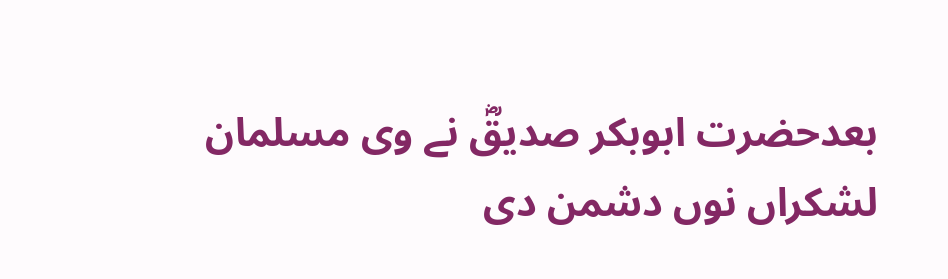بعدحضرت ابوبکر صدیقؓ نے وی مسلمان لشکراں نوں دشمن دی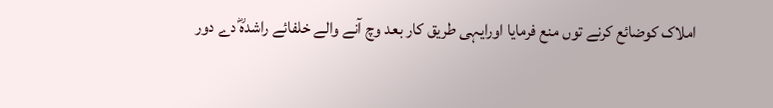املاک کوضائع کرنے توں منع فرمایا اورایہی طریق کار بعد وچ آنے والے خلفائے راشدہؓ دے دور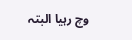وچ رہیا البتہ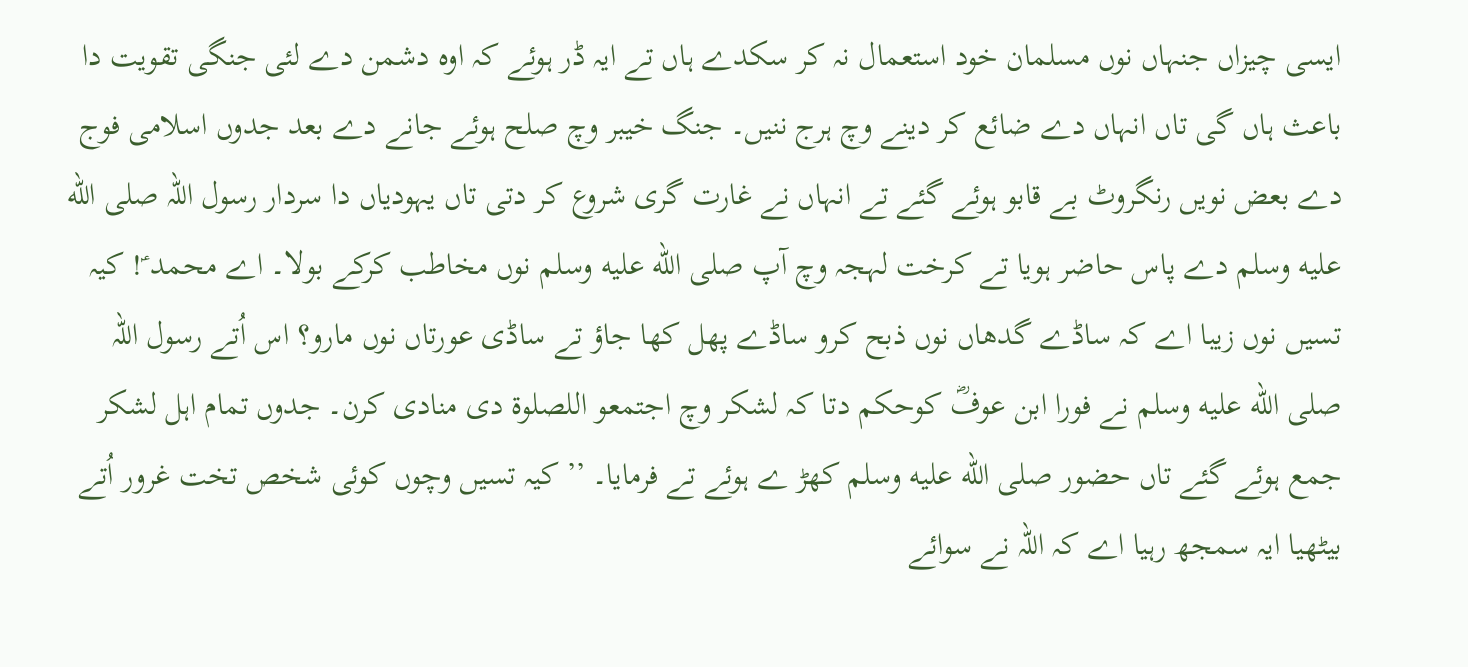ایسی چیزاں جنہاں نوں مسلمان خود استعمال نہ کر سکدے ہاں تے ایہ ڈر ہوئے کہ اوہ دشمن دے لئی جنگی تقویت دا باعث ہاں گی تاں انہاں دے ضائع کر دینے وچ ہرج ننيں۔ جنگ خیبر وچ صلح ہوئے جانے دے بعد جدوں اسلامی فوج دے بعض نويں رنگروٹ بے قابو ہوئے گئے تے انہاں نے غارت گری شروع کر دتی تاں یہودیاں دا سردار رسول اللہ صلى الله عليه وسلم دے پاس حاضر ہويا تے کرخت لہجہ وچ آپ صلى الله عليه وسلم نوں مخاطب کرکے بولا۔ اے محمد ؑ! کیہ تسيں نوں زیبا اے کہ ساڈے گدھاں نوں ذبح کرو ساڈے پھل کھا جاؤ تے ساڈی عورتاں نوں مارو؟ اس اُتے رسول اللہ صلى الله عليه وسلم نے فورا ابن عوفؓ کوحکم دتا کہ لشکر وچ اجتمعو اللصلوۃ دی منادی کرن۔ جدوں تمام اہل لشکر جمع ہوئے گئے تاں حضور صلى الله عليه وسلم کھڑ ے ہوئے تے فرمایا۔ ’’ کیہ تسيں وچوں کوئی شخص تخت غرور اُتے بیٹھیا ایہ سمجھ رہیا اے کہ اللہ نے سوائے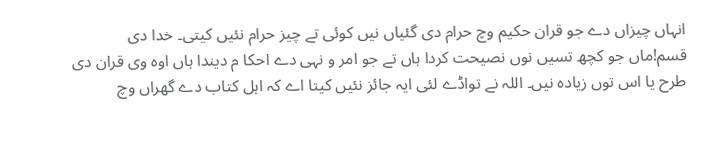انہاں چیزاں دے جو قران حکیم وچ حرام دی گئیاں نيں کوئی تے چیز حرام نئيں کيتی۔ خدا دی قسم!ماں جو کچھ تسيں نوں نصیحت کردا ہاں تے جو امر و نہی دے احکا م دیندا ہاں اوہ وی قران دی طرح یا اس توں زیادہ نيں۔ اللہ نے تواڈے لئی ایہ جائز نئيں کيتا اے کہ اہل کتاب دے گھراں وچ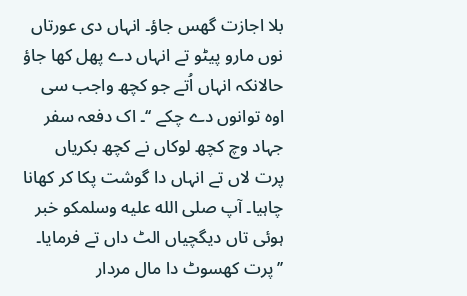بلا اجازت گھس جاؤ۔ انہاں دی عورتاں نوں مارو پیٹو تے انہاں دے پھل کھا جاؤ حالانکہ انہاں اُتے جو کچھ واجب سی اوہ توانوں دے چکے ‘‘۔ اک دفعہ سفر جہاد وچ کچھ لوکاں نے کچھ بکریاں پرت لاں تے انہاں دا گوشت پکا کر کھانا چاہیا۔ آپ صلى الله عليه وسلمکو خبر ہوئی تاں دیگچیاں الٹ داں تے فرمایا۔ ’’پرت کھسوٹ دا مال مردار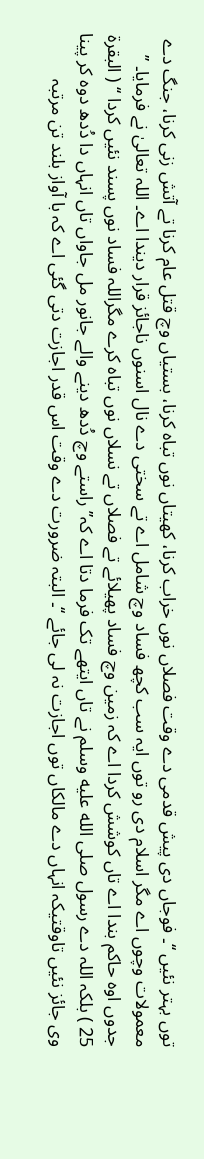توں بہتر نئيں ‘‘۔ فوجاں دی پیش قدمی دے وقت فصلاں نوں خراب کرنا، کھیتاں نوں تباہ کرنا، بستیاں وچ قتل عام کرنا تے آتش زنی کرنا، جنگ دے معمولات وچوں اے مگر اسلام دی رو توں ایہ سب کچھ فساد وچ شامل اے تے سختی دے نال اسنوں ناجائز قرار دیندا اے۔ اللہ تعالیٰ نے فرمایا۔ ’’ جدوں اوہ حاکم بندا اے تاں کوشش کردا اے کہ زمین وچ فساد پھیلائے تے فصلاں تے نسلاں نوں تباہ کرے مگراللہ فساد نوں پسند نئيں کردا ‘‘ ( البقرۃ 25 ) بلکہ اللہ دے رسول صلى الله عليه وسلم نے تاں ایتھے تک فرما دتا اے کہ’’ راستے وچ دُدھ دینے والے جانور مل جاواں تاں انہاں دا دُدھ دوہ کر پینا وی جائز نئيں تاوقتیکہ انہاں دے مالکاں توں اجازت نہ لی جائے ‘‘۔ البتہ ضرورت دے وقت اس قدر اجازت دتی گئی اے کہ با آواز بلند تن مرتبہ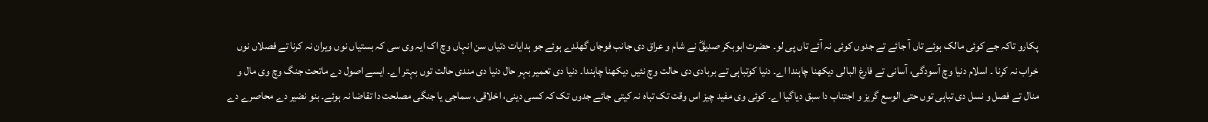پکارو تاکہ جے کوئی مالک ہوئے تاں آ جائے تے جدوں کوئی نہ آئے تاں پی لو۔ حضرت ابوبکر صدیقؓ نے شام و عراق دی جانب فوجاں گھلدے ہوئے جو ہدایات دتیاں سن انہاں وچ اک ایہ وی سی کہ بستیاں نوں ویران نہ کرنا تے فصلاں نوں خراب نہ کرنا ۔ اسلام دنیا وچ آسودگی، آسانی تے فارغ البالی دیکھنا چاہندا اے۔ دنیا کوتباہی تے بربادی دی حالت وچ نئيں دیکھنا چاہندا۔ دنیا دی تعمیر بہر حال دنیا دی مندی حالت توں بہتر اے۔ ايسے اصول دے ماتحت جنگ وچ وی مال و منال تے فصل و نسل دی تباہی توں حتی الوسع گریز و اجتناب دا سبق دیاگیا اے۔ کوئی وی مفید چیز اس وقت تک تباہ نہ کيتی جائے جدوں تک کہ کسی دینی، اخلاقی، سماجی یا جنگی مصلحت دا تقاضا نہ ہوئے۔ بنو نضیر دے محاصرے دے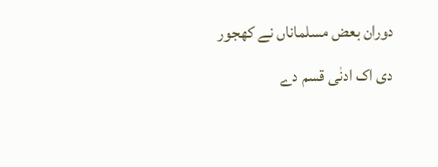دوران بعض مسلماناں نے کھجور دی اک ادنٰی قسم دے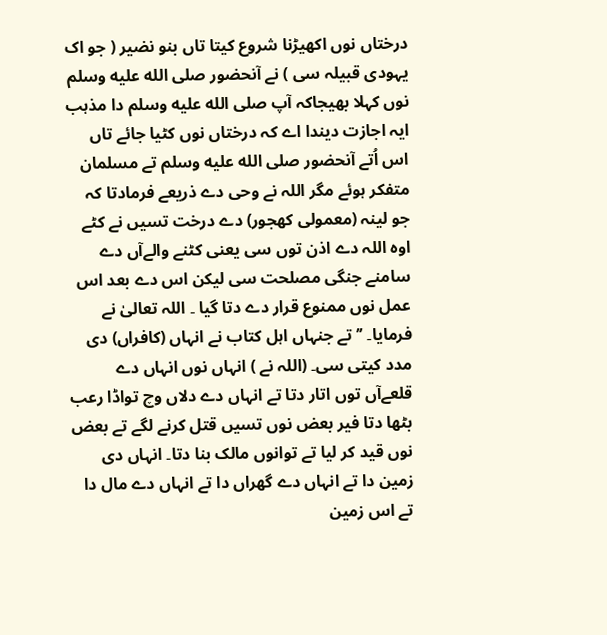درختاں نوں اکھیڑنا شروع کيتا تاں بنو نضیر ( جو اک یہودی قبیلہ سی ) نے آنحضور صلى الله عليه وسلم نوں کہلا بھیجاکہ آپ صلى الله عليه وسلم دا مذہب ایہ اجازت دیندا اے کہ درختاں نوں کٹیا جائے تاں اس اُتے آنحضور صلى الله عليه وسلم تے مسلمان متفکر ہوئے مگر اللہ نے وحی دے ذریعے فرمادتا کہ جو لینہ (معمولی کھجور) دے درخت تسيں نے کٹے اوہ اللہ دے اذن توں سی یعنی کٹنے والےآں دے سامنے جنگی مصلحت سی لیکن اس دے بعد اس عمل نوں ممنوع قرار دے دتا گیا ۔ اللہ تعالیٰ نے فرمایا۔ ’’ تے جنہاں اہل کتاب نے انہاں (کافراں) دی مدد کيتی سی۔ (اللہ نے ) انہاں نوں انہاں دے قلعےآں توں اتار دتا تے انہاں دے دلاں وچ تواڈا رعب بٹھا دتا فیر بعض نوں تسيں قتل کرنے لگے تے بعض نوں قید کر ليا تے توانوں مالک بنا دتا۔ انہاں دی زمین دا تے انہاں دے گھراں دا تے انہاں دے مال دا تے اس زمین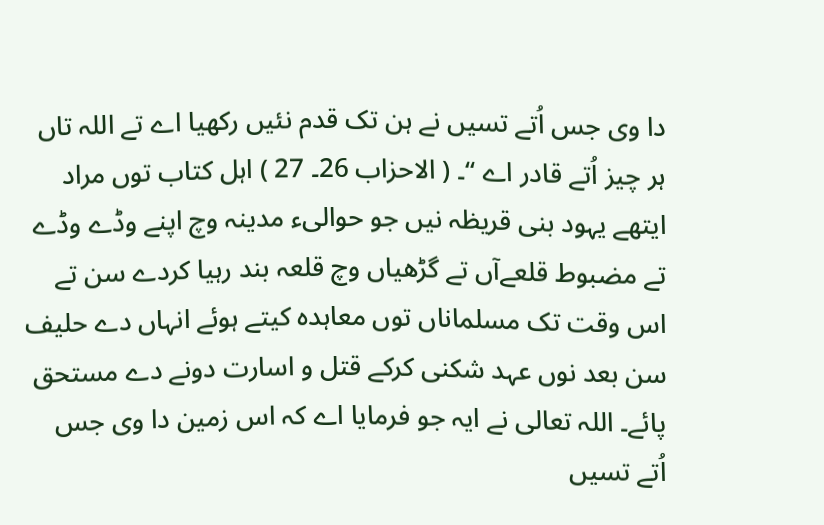دا وی جس اُتے تسيں نے ہن تک قدم نئيں رکھیا اے تے اللہ تاں ہر چیز اُتے قادر اے ‘‘۔ ( الاحزاب 26۔ 27 ) اہل کتاب توں مراد ایتھے یہود بنی قریظہ نيں جو حوالیء مدینہ وچ اپنے وڈے وڈے تے مضبوط قلعےآں تے گڑھیاں وچ قلعہ بند رہیا کردے سن تے اس وقت تک مسلماناں توں معاہدہ کیتے ہوئے انہاں دے حلیف سن بعد نوں عہد شکنی کرکے قتل و اسارت دونے دے مستحق پائے۔ اللہ تعالی نے ایہ جو فرمایا اے کہ اس زمین دا وی جس اُتے تسيں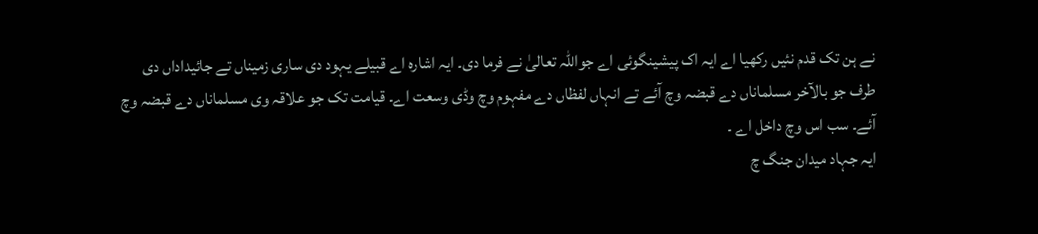نے ہن تک قدم نئيں رکھیا اے ایہ اک پیشینگوئی اے جواللہ تعالیٰ نے فرما دی۔ ایہ اشارہ اے قبیلے یہود دی ساری زمیناں تے جائیداداں دی طرف جو بالآخر مسلماناں دے قبضہ وچ آئے تے انہاں لفظاں دے مفہوم وچ وڈی وسعت اے۔ قیامت تک جو علاقہ وی مسلماناں دے قبضہ وچ آئے۔ سب اس وچ داخل اے ۔
ایہ جہاد میدان جنگ چ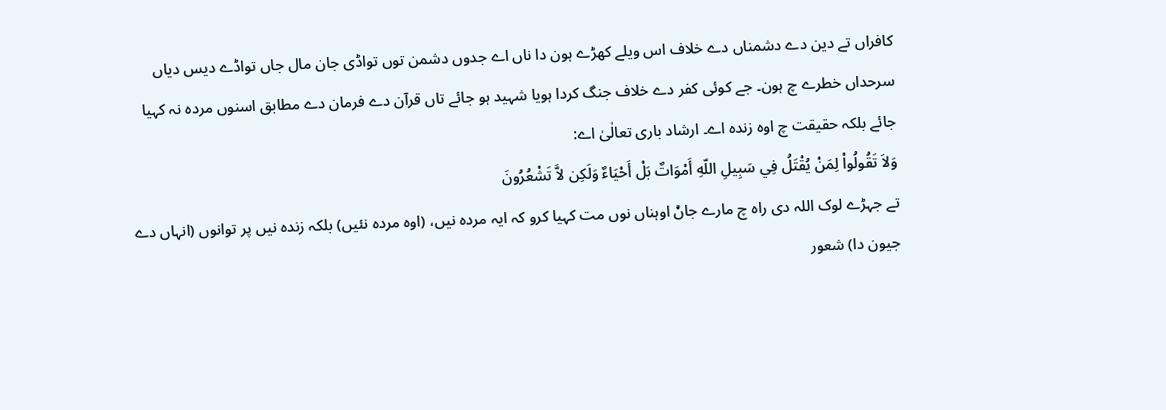کافراں تے دین دے دشمناں دے خلاف اس ویلے کھڑے ہون دا ناں اے جدوں دشمن توں تواڈی جان مال جاں تواڈے دیس دیاں سرحداں خطرے چ ہون۔ جے کوئی کفر دے خلاف جنگ کردا ہویا شہید ہو جائے تاں قرآن دے فرمان دے مطابق اسنوں مردہ نہ کہیا جائے بلکہ حقیقت چ اوہ زندہ اے۔ ارشاد باری تعالٰیٰ اے:
وَلاَ تَقُولُواْ لِمَنْ يُقْتَلُ فِي سَبِيلِ اللّهِ أَمْوَاتٌ بَلْ أَحْيَاءٌ وَلَكِن لاَّ تَشْعُرُونَ
تے جہڑے لوک اللہ دی راہ چ مارے جاݨ اوہناں نوں مت کہیا کرو کہ ایہ مردہ نیں، (اوہ مردہ نئیں) بلکہ زندہ نیں پر توانوں (انہاں دے جیون دا) شعور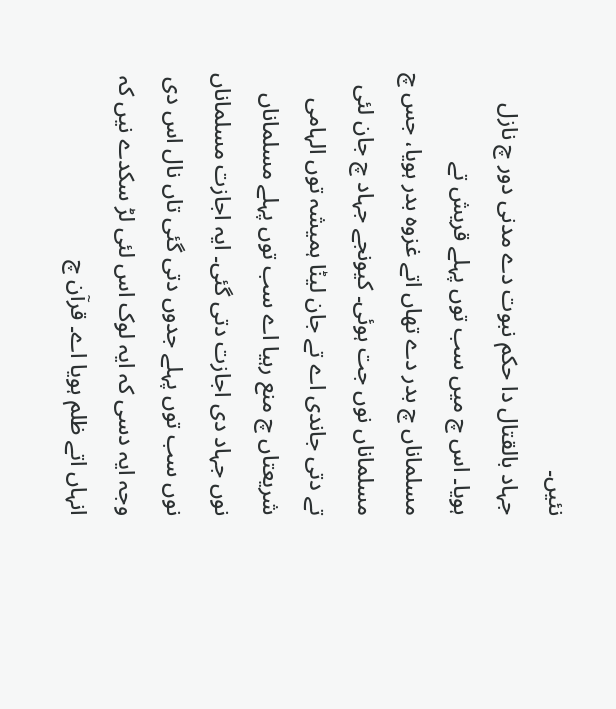نئیں۔
جہاد بالقتال دا حکم نبوت دے مدنی دور چ نازل ہویا۔ اس چ میں سب توں پہلے قریش تے مسلماناں چ بدر دے تھاں اتے غزوہ بدر ہویا، جس چ مسلماناں نوں جت ہوئی۔ كيونجے جہاد چ جان لئی تے دتی جاندی اے تے جان ليݨا ہميشہ توں الہامی شريعتاں چ منع رہیا اے سب توں پہلے مسلماناں نوں جہاد دی اجازت دتی گئی۔ ايہ اجازت مسلماناں نوں سب توں پہلے جدوں دتی گئی تاں نال اس دی وجہ ايہ دسی كہ ايہ لوک اس لئی لڑ سكدے نيں كہ انہاں اتے ظلم ہویا اے۔ قرآن چ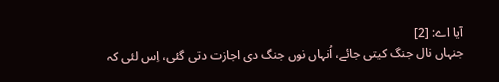آيا اے: [2]
جنہاں نال جنگ کیتی جائے، اُنہاں نوں جنگ دی اجازت دتی گئی، اِس لئی کہ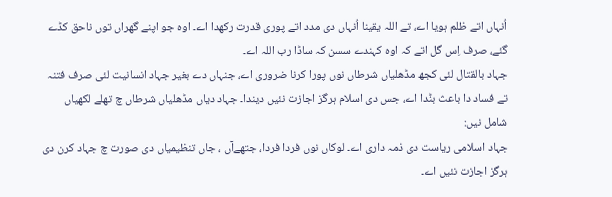اُنہاں اتے ظلم ہویا اے، تے اللہ یقینا اُنہاں دی مدد اتے پوری قدرت رکھدا اے۔ اوہ جو اپنے گھراں توں ناحق کڈے گئے، صرف اِس گل اتے کہ اوہ کہندے سسن کہ ساڈا رب اللہ اے۔
جہاد بالقتال لئی کجھ مڈھلیاں شرطاں نوں پورا کرنا ضروری اے، جنہاں دے بغیر جہاد انسانیت لئی صرف فتنہ تے فساد دا باعث بݨدا اے، جس دی اسلام ہرگز اجازت نئیں دیندا۔ جہاد دیاں مڈھلیاں شرطاں چ تھلے لکھیاں شامل نیں:
جہاد اسلامی ریاست دی ذمہ داری اے۔ لوکاں نوں فردا فردا، جتھےآں ، جاں تنظیمیاں دی صورت چ جہاد کرن دی ہرگز اجازت نئیں اے۔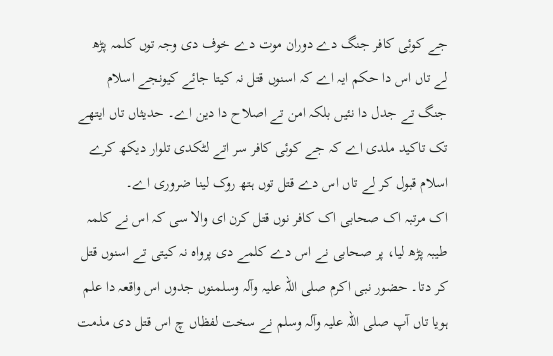جے کوئی کافر جنگ دے دوران موت دے خوف دی وجہ توں کلمہ پڑھ لے تاں اس دا حکم ایہ اے کہ اسنوں قتل نہ کیتا جائے کیونجے اسلام جنگ تے جدل دا نئیں بلکہ امن تے اصلاح دا دین اے۔ حدیثاں تاں ایتھے تک تاکید ملدی اے کہ جے کوئی کافر سر اتے لٹکدی تلوار دیکھ کرے اسلام قبول کر لے تاں اس دے قتل توں ہتھ روک لینا ضروری اے۔
اک مرتبہ اک صحابی اک کافر نوں قتل کرن ای والا سی کہ اس نے کلمہ طیبہ پڑھ لیا، پر صحابی نے اس دے کلمے دی پرواہ نہ کیتی تے اسنوں قتل کر دتا۔ حضور نبی اکرم صلی اللہ علیہ وآلہ وسلمنوں جدوں اس واقعہ دا علم ہویا تاں آپ صلی اللہ علیہ وآلہ وسلم نے سخت لفظاں چ اس قتل دی مذمت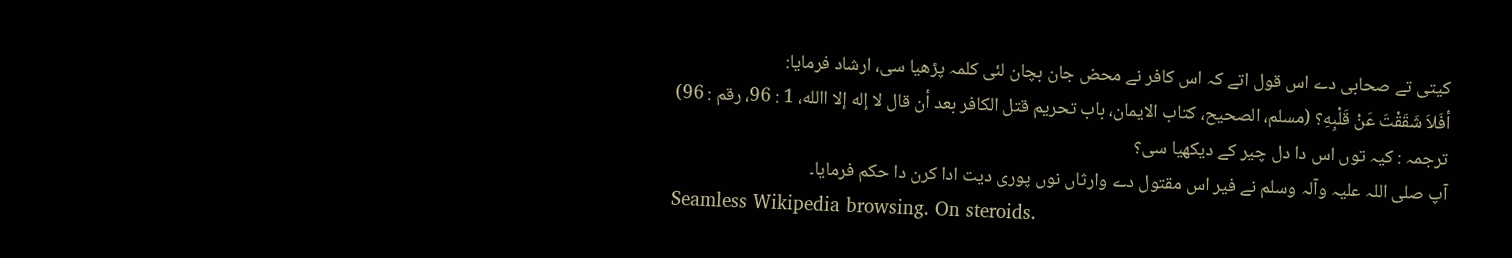کیتی تے صحابی دے اس قول اتے کہ اس کافر نے محض جان بچان لئی کلمہ پڑھیا سی، ارشاد فرمایا:
أفَلاَ شَقَقْتَ عَنْ قَلْبِهِ؟ (مسلم، الصحيح، کتاب الايمان، باب تحريم قتل الکافر بعد أن قال لا إله إلا االله، 1 : 96، رقم : 96)
ترجمہ : کیہ توں اس دا دل چیر کے دیکھیا سی؟
آپ صلی اللہ علیہ وآلہ وسلم نے فیر اس مقتول دے وارثاں نوں پوری دیت ادا کرن دا حکم فرمایا۔
Seamless Wikipedia browsing. On steroids.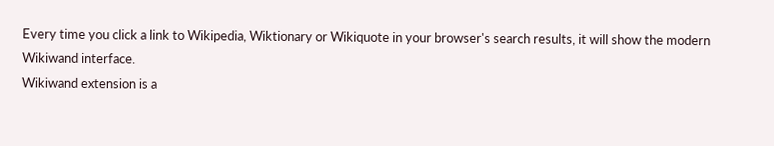Every time you click a link to Wikipedia, Wiktionary or Wikiquote in your browser's search results, it will show the modern Wikiwand interface.
Wikiwand extension is a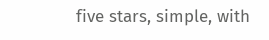five stars, simple, with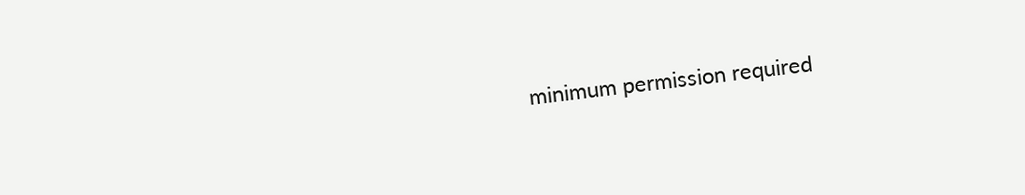minimum permission required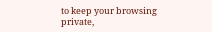to keep your browsing private,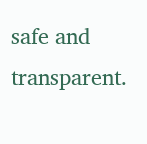safe and transparent.